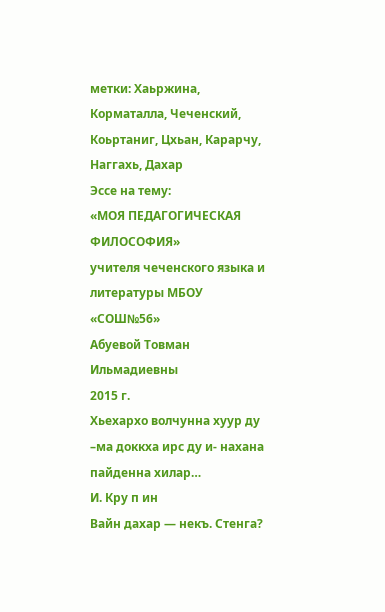метки: Хаьржина, Корматалла, Чеченский, Коьртаниг, Цхьан, Карарчу, Наггахь, Дахар
Эссе на тему:
«МОЯ ПЕДАГОГИЧЕСКАЯ ФИЛОСОФИЯ»
учителя чеченского языка и литературы МБОУ «СОШ№56»
Абуевой Товман Ильмадиевны
2015 г.
Хьехархо волчунна хуур ду –ма доккха ирс ду и- нахана пайденна хилар…
И. Кру п ин
Вайн дахар — некъ. Стенга?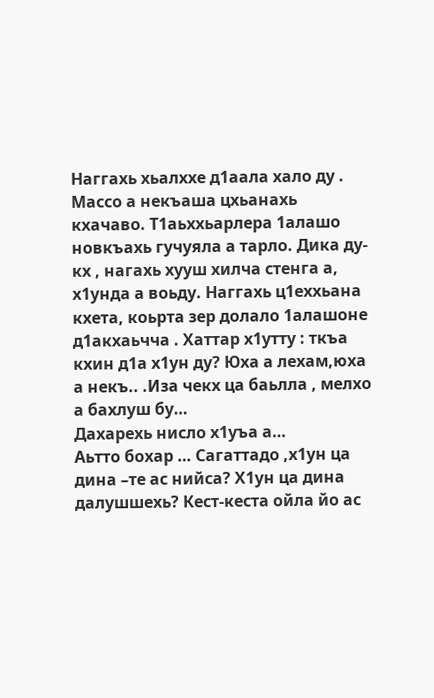Наггахь хьалххе д1аала хало ду . Массо а некъаша цхьанахь кхачаво. Т1аьххьарлера 1алашо новкъахь гучуяла а тарло. Дика ду-кх , нагахь хууш хилча стенга а, х1унда а воьду. Наггахь ц1еххьана кхета, коьрта зер долало 1алашоне д1акхаьчча . Хаттар х1утту : ткъа кхин д1а х1ун ду? Юха а лехам,юха а некъ.. .Иза чекх ца баьлла , мелхо а бахлуш бу…
Дахарехь нисло х1уъа а…
Аьтто бохар … Сагаттадо ,х1ун ца дина –те ас нийса? Х1ун ца дина далушшехь? Кест-кеста ойла йо ас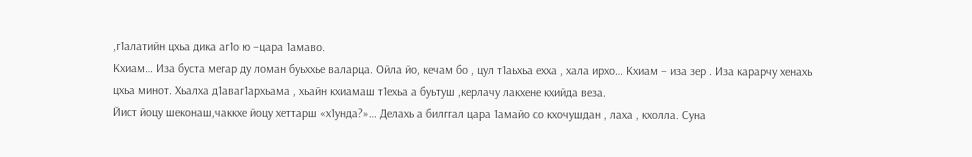,г1алатийн цхьа дика аг1о ю –цара 1амаво.
Кхиам… Иза буста мегар ду ломан буьххье валарца. Ойла йо, кечам бо , цул т1аьхьа ехха , хала ирхо… Кхиам – иза зер . Иза карарчу хенахь цхьа минот. Хьалха д1аваг1архьама , хьайн кхиамаш т1ехьа а буьтуш ,керлачу лакхене кхийда веза.
Йист йоцу шеконаш,чаккхе йоцу хеттарш «х1унда?»… Делахь а билггал цара 1амайо со кхочушдан , лаха , кхолла. Суна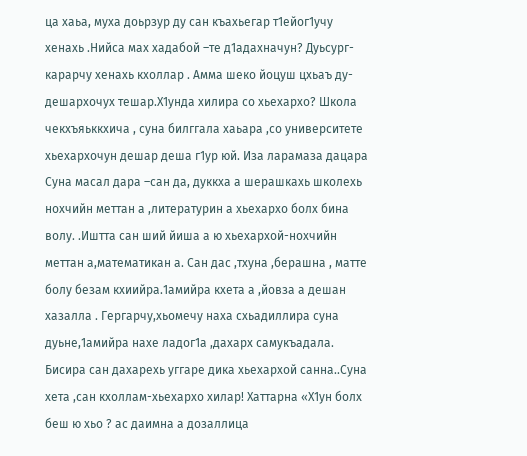ца хаьа, муха доьрзур ду сан къахьегар т1ейог1учу хенахь .Нийса мах хадабой –те д1адахначун? Дуьсург-карарчу хенахь кхоллар . Амма шеко йоцуш цхьаъ ду-дешархочух тешар.Х1унда хилира со хьехархо? Школа чекхъяьккхича , суна билггала хаьара ,со университете хьехархочун дешар деша г1ур юй. Иза ларамаза дацара Суна масал дара –сан да, дуккха а шерашкахь школехь нохчийн меттан а ,литературин а хьехархо болх бина волу. .Иштта сан ший йиша а ю хьехархой-нохчийн меттан а,математикан а. Сан дас ,тхуна ,берашна , матте болу безам кхиийра.1амийра кхета а ,йовза а дешан хазалла . Гергарчу,хьомечу наха схьадиллира суна дуьне,1амийра нахе ладог1а ,дахарх самукъадала. Бисира сан дахарехь уггаре дика хьехархой санна..Суна хета ,сан кхоллам-хьехархо хилар! Хаттарна «Х1ун болх беш ю хьо ? ас даимна а дозаллица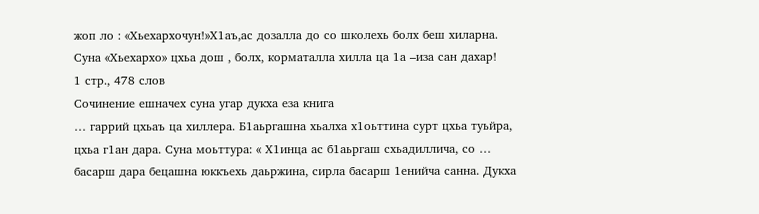жоп ло : «Хьехархочун!»Х1аъ,ас дозалла до со школехь болх беш хиларна. Суна «Хьехархо» цхьа дош , болх, корматалла хилла ца 1а –иза сан дахар!
1 стр., 478 слов
Сочинение ешначех суна угар дукха еза книга
… гаррий цхьаъ ца хиллера. Б1аьргашна хьалха х1оьттина сурт цхьа туьйра, цхьа г1ан дара. Суна моьттура: « Х1инца ас б1аьргаш схьадиллича, со … басарш дара бецашна юккъехь даьржина, сирла басарш 1енийча санна. Дукха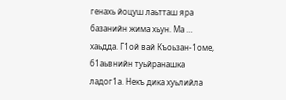генахь йоцуш лаьтташ яра базанийн жима хьун. Ма … хаьдда. Г1ой вай Къоьзан-1оме, б1аьвнийн туьйранашка ладог1а. Некъ дика хуьлийла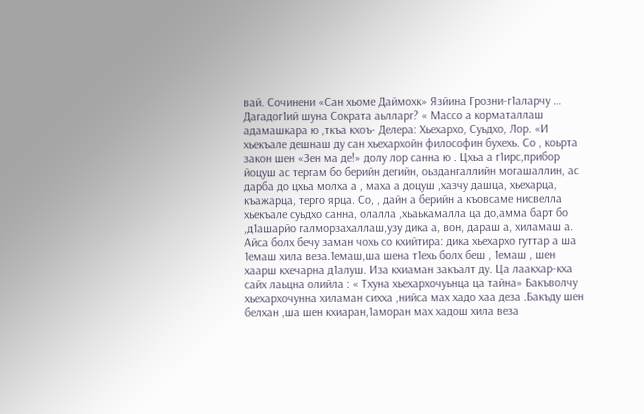вай. Сочинени «Сан хьоме Даймохк» Язйина Грозни-г1аларчу …
Дагадог1ий шуна Сократа аьлларг? « Массо а корматаллаш адамашкара ю ,ткъа кхоъ- Делера: Хьехархо, Суьдхо, Лор. «И хьекъале дешнаш ду сан хьехархойн философин бухехь. Со , коьрта закон шен «Зен ма де!» долу лор санна ю . Цхьа а г1ирс,прибор йоцуш ас тергам бо берийн дегийн, оьздангаллийн могашаллин, ас дарба до цхьа молха а , маха а доцуш ,хазчу дашца, хьехарца, къажарца, терго ярца. Со, , дайн а берийн а къовсаме нисвелла хьекъале суьдхо санна, олалла ,хьаькамалла ца до,амма барт бо ,д1ашарйо галморзахаллаш,узу дика а, вон, дараш а, хиламаш а.
Айса болх бечу заман чохь со кхийтира: дика хьехархо гуттар а ша 1емаш хила веза.1емаш,ша шена т1ехь болх беш , 1емаш , шен хаарш кхечарна д1алуш. Иза кхиаман закъалт ду. Ца лаакхар-кха сайх лаьцна олийла : « Тхуна хьехархочуьнца ца тайна» Бакъволчу хьехархочунна хиламан сихха ,нийса мах хадо хаа деза .Бакъду шен белхан ,ша шен кхиаран,1аморан мах хадош хила веза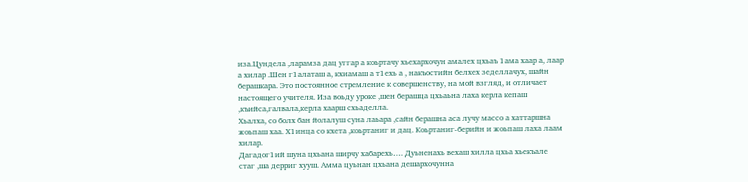иза.Цундела ,ларамза дац уггар а коьртачу хьехархочун амалех цхьаъ 1ама хаар а, лаар а хилар .Шен г1алаташ а, кхиамаш а т1ехь а , накъостийн белхех зеделлачух, шайн берашкара. Это постоянное стремление к совершенству, на мой взгляд, и отличает настоящего учителя. Иза воьду уроке ,шен берашца цхьаьна лаха керла кепаш ,къийса,галвала,керла хаарш схьаделла.
Хьалха, со болх бан йолалуш суна лаьара ,сайн берашна аса лучу массо а хаттаршна жоьпаш хаа. Х1инца со кхета ,коьртаниг и дац. Коьртаниг-берийн и жоьпаш лаха лаам хилар.
Дагадог1ий шуна цхьана ширчу хабарехь…. Дуьненахь вехаш хилла цхьа хьекъале стаг ,ша дерриг хууш. Амма цуьнан цхьана дешархочунна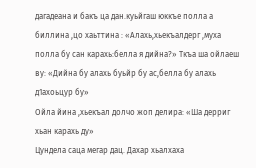дагадеана и бакъ ца дан.куьйгаш юккъе полла а биллина ,цо хаьттина : «Алахь,хьекъалдерг ,муха полла бу сан карахь:белла я дийна?» Ткъа ша ойлаеш ву: «Дийна бу алахь буьйр бу ас,белла бу алахь д1ахоьцур бу»
Ойла йина ,хьекъал долчо жоп делира: «Ша дерриг хьан карахь ду»
Цундела саца мегар дац. Дахар хьалхаха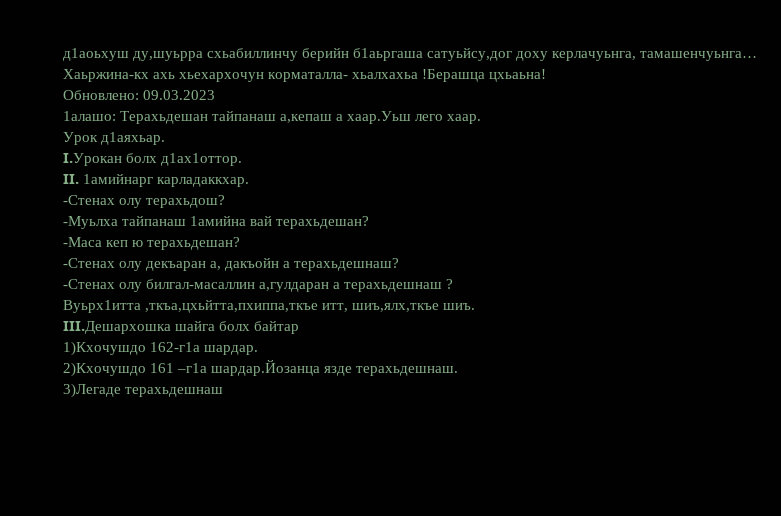д1аоьхуш ду,шуьрра схьабиллинчу берийн б1аьргаша сатуьйсу,дог доху керлачуьнга, тамашенчуьнга… Хаьржина-кх ахь хьехархочун корматалла- хьалхахьа !Берашца цхьаьна!
Обновлено: 09.03.2023
1алашо: Терахьдешан тайпанаш а,кепаш а хаар.Уьш лего хаар.
Урок д1аяхьар.
Ι.Урокан болх д1ах1оттор.
ΙΙ. 1амийнарг карладаккхар.
-Стенах олу терахьдош?
-Муьлха тайпанаш 1амийна вай терахьдешан?
-Маса кеп ю терахьдешан?
-Стенах олу декъаран а, дакъойн а терахьдешнаш?
-Стенах олу билгал-масаллин а,гулдаран а терахьдешнаш ?
Вуьрх1итта ,ткъа,цхьйтта,пхиппа,ткъе итт, шиъ,ялх,ткъе шиъ.
ΙΙΙ.Дешархошка шайга болх байтар
1)Кхочушдо 162-г1а шардар.
2)Кхочушдо 161 –г1а шардар.Йозанца язде терахьдешнаш.
3)Легаде терахьдешнаш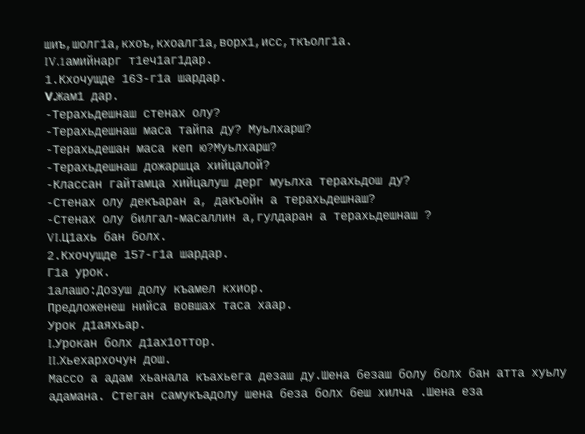шиъ,шолг1а,кхоъ,кхоалг1а,ворх1,исс,ткъолг1а.
ΙV.1амийнарг т1еч1аг1дар.
1.Кхочушде 163-г1а шардар.
V.Жам1 дар.
-Терахьдешнаш стенах олу?
-Терахьдешнаш маса тайпа ду? Муьлхарш?
-Терахьдешан маса кеп ю?Муьлхарш?
-Терахьдешнаш дожаршца хийцалой?
-Классан гайтамца хийцалуш дерг муьлха терахьдош ду?
-Стенах олу декъаран а, дакъойн а терахьдешнаш?
-Стенах олу билгал-масаллин а,гулдаран а терахьдешнаш ?
VΙ.Ц1ахь бан болх.
2.Кхочушде 157-г1а шардар.
Г1а урок.
1алашо:Дозуш долу къамел кхиор.
Предложенеш нийса вовшах таса хаар.
Урок д1аяхьар.
Ι.Урокан болх д1ах1оттор.
ΙΙ.Хьехархочун дош.
Массо а адам хьанала къахьега дезаш ду.Шена безаш болу болх бан атта хуьлу адамана. Стеган самукъадолу шена беза болх беш хилча .Шена еза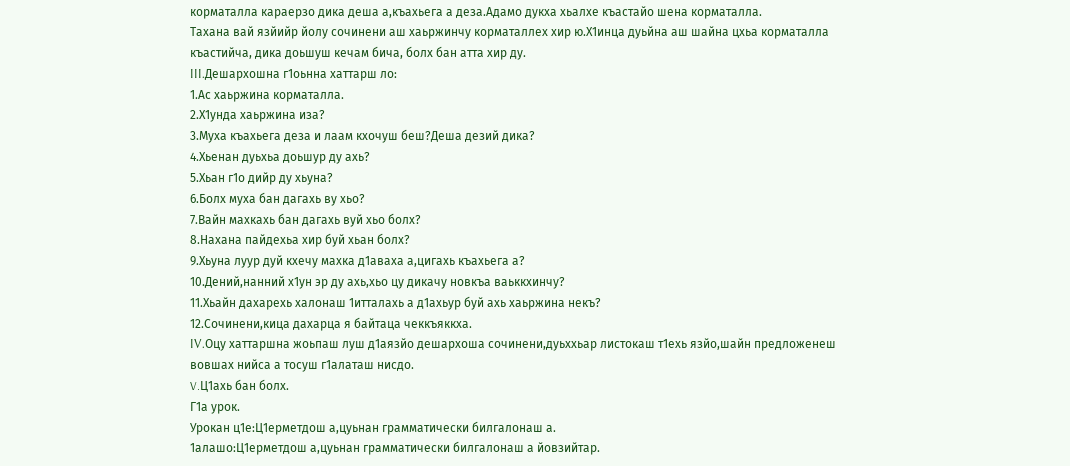корматалла караерзо дика деша а,къахьега а деза.Адамо дукха хьалхе къастайо шена корматалла.
Тахана вай язйийр йолу сочинени аш хаьржинчу корматаллех хир ю.Х1инца дуьйна аш шайна цхьа корматалла къастийча, дика доьшуш кечам бича, болх бан атта хир ду.
ΙΙΙ.Дешархошна г1оьнна хаттарш ло:
1.Ас хаьржина корматалла.
2.Х1унда хаьржина иза?
3.Муха къахьега деза и лаам кхочуш беш?Деша дезий дика?
4.Хьенан дуьхьа доьшур ду ахь?
5.Хьан г1о дийр ду хьуна?
6.Болх муха бан дагахь ву хьо?
7.Вайн махкахь бан дагахь вуй хьо болх?
8.Нахана пайдехьа хир буй хьан болх?
9.Хьуна луур дуй кхечу махка д1аваха а,цигахь къахьега а?
10.Дений,нанний х1ун эр ду ахь,хьо цу дикачу новкъа ваьккхинчу?
11.Хьайн дахарехь халонаш 1итталахь а д1ахьур буй ахь хаьржина некъ?
12.Сочинени,кица дахарца я байтаца чеккъяккха.
ΙV.Оцу хаттаршна жоьпаш луш д1аязйо дешархоша сочинени,дуьххьар листокаш т1ехь язйо,шайн предложенеш вовшах нийса а тосуш г1алаташ нисдо.
V.Ц1ахь бан болх.
Г1а урок.
Урокан ц1е:Ц1ерметдош а,цуьнан грамматически билгалонаш а.
1алашо:Ц1ерметдош а,цуьнан грамматически билгалонаш а йовзийтар.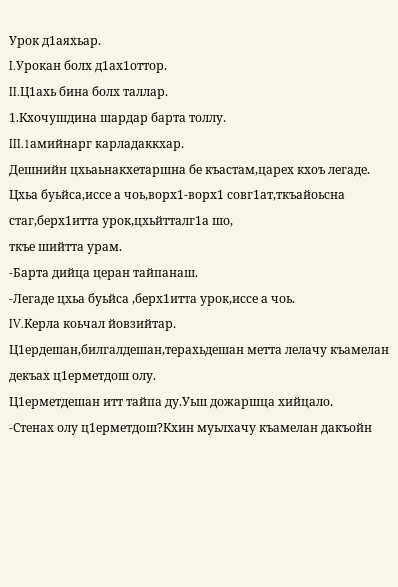Урок д1аяхьар.
Ι.Урокан болх д1ах1оттор.
ΙΙ.Ц1ахь бина болх таллар.
1.Кхочушдина шардар барта толлу.
ΙΙΙ.1амийнарг карладаккхар.
Дешнийн цхьаьнакхетаршна бе къастам,царех кхоъ легаде.
Цхьа буьйса,иссе а чоь,ворх1-ворх1 совг1ат,ткъайоьсна стаг,берх1итта урок,цхьйтталг1а шо,
ткъе шийтта урам.
-Барта дийца церан тайпанаш.
-Легаде цхьа буьйса ,берх1итта урок,иссе а чоь.
ΙV.Керла коьчал йовзийтар.
Ц1ердешан,билгалдешан,терахьдешан метта лелачу къамелан декъах ц1ерметдош олу.
Ц1ерметдешан итт тайпа ду.Уьш дожаршца хийцало.
-Стенах олу ц1ерметдош?Кхин муьлхачу къамелан дакъойн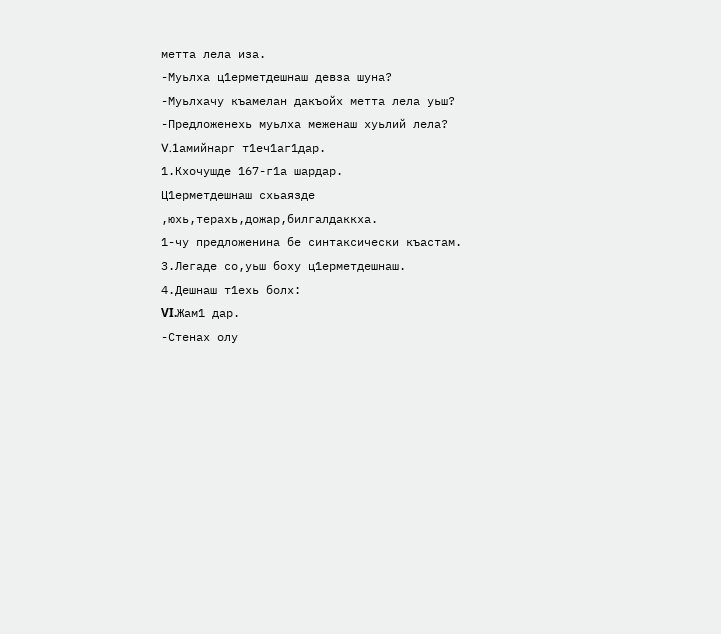метта лела иза.
-Муьлха ц1ерметдешнаш девза шуна?
-Муьлхачу къамелан дакъойх метта лела уьш?
-Предложенехь муьлха меженаш хуьлий лела?
V.1амийнарг т1еч1аг1дар.
1.Кхочушде 167-г1а шардар.
Ц1ерметдешнаш схьаязде ,юхь,терахь,дожар,билгалдаккха.
1-чу предложенина бе синтаксически къастам.
3.Легаде со,уьш боху ц1ерметдешнаш.
4.Дешнаш т1ехь болх:
VΙ.Жам1 дар.
-Стенах олу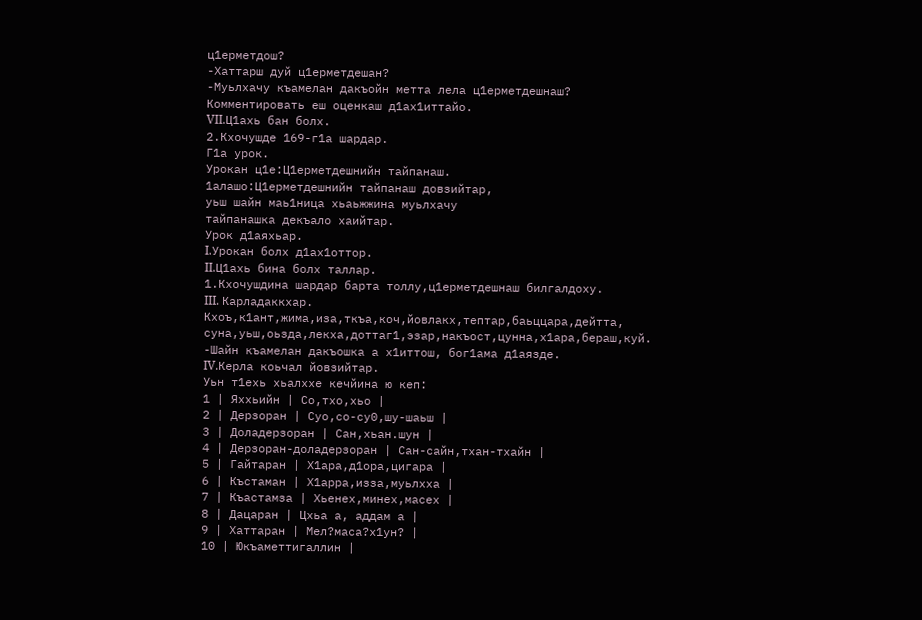ц1ерметдош?
-Хаттарш дуй ц1ерметдешан?
-Муьлхачу къамелан дакъойн метта лела ц1ерметдешнаш?
Комментировать еш оценкаш д1ах1иттайо.
VΙΙ.Ц1ахь бан болх.
2.Кхочушде 169-г1а шардар.
Г1а урок.
Урокан ц1е:Ц1ерметдешнийн тайпанаш.
1алашо:Ц1ерметдешнийн тайпанаш довзийтар,
уьш шайн маь1ница хьаьжжина муьлхачу
тайпанашка декъало хаийтар.
Урок д1аяхьар.
Ι.Урокан болх д1ах1оттор.
ΙΙ.Ц1ахь бина болх таллар.
1.Кхочушдина шардар барта толлу,ц1ерметдешнаш билгалдоху.
ΙΙΙ. Карладаккхар.
Кхоъ,к1ант,жима,иза,ткъа,коч,йовлакх,тептар,баьццара,дейтта, суна,уьш,оьзда,лекха,доттаг1,эзар,накъост,цунна,х1ара,бераш,куй.
-Шайн къамелан дакъошка а х1иттош, бог1ама д1аязде.
ΙV.Керла коьчал йовзийтар.
Уьн т1ехь хьалххе кечйина ю кеп:
1 | Яххьийн | Со,тхо,хьо |
2 | Дерзоран | Суо,со-су0,шу-шаьш |
3 | Доладерзоран | Сан,хьан.шун |
4 | Дерзоран-доладерзоран | Сан-сайн,тхан-тхайн |
5 | Гайтаран | Х1ара,д1ора,цигара |
6 | Къстаман | Х1арра,изза,муьлхха |
7 | Къастамза | Хьенех,минех,масех |
8 | Дацаран | Цхьа а, аддам а |
9 | Хаттаран | Мел?маса?х1ун? |
10 | Юкъаметтигаллин |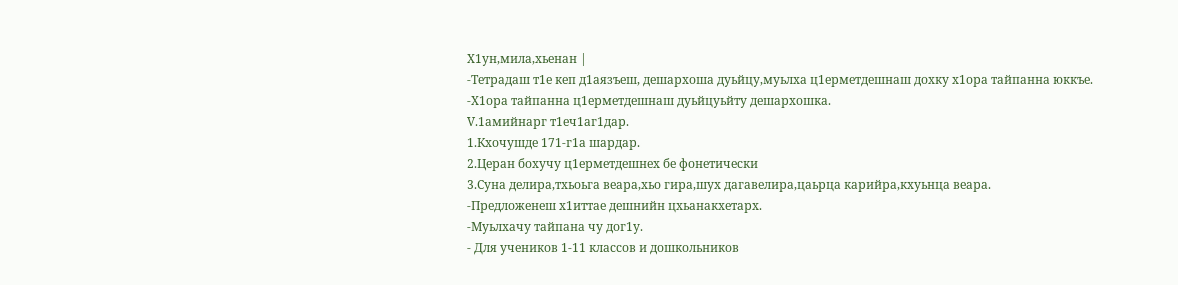Х1ун,мила,хьенан |
-Тетрадаш т1е кеп д1аязъеш, дешархоша дуьйцу,муьлха ц1ерметдешнаш дохку х1ора тайпанна юккъе.
-Х1ора тайпанна ц1ерметдешнаш дуьйцуьйту дешархошка.
V.1амийнарг т1еч1аг1дар.
1.Кхочушде 171-г1а шардар.
2.Церан бохучу ц1ерметдешнех бе фонетически
3.Суна делира,тхьоьга веара,хьо гира,шух дагавелира,цаьрца карийра,кхуьнца веара.
-Предложенеш х1иттае дешнийн цхьанакхетарх.
-Муьлхачу тайпана чу дог1у.
- Для учеников 1-11 классов и дошкольников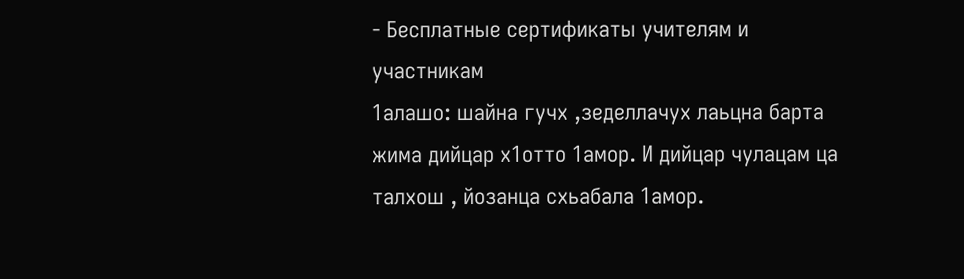- Бесплатные сертификаты учителям и участникам
1алашо: шайна гучх ,зеделлачух лаьцна барта жима дийцар х1отто 1амор. И дийцар чулацам ца талхош , йозанца схьабала 1амор.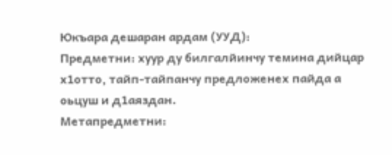Юкъара дешаран ардам (УУД):
Предметни: хуур ду билгалйинчу темина дийцар х1отто, тайп-тайпанчу предложенех пайда а оьцуш и д1аяздан.
Метапредметни: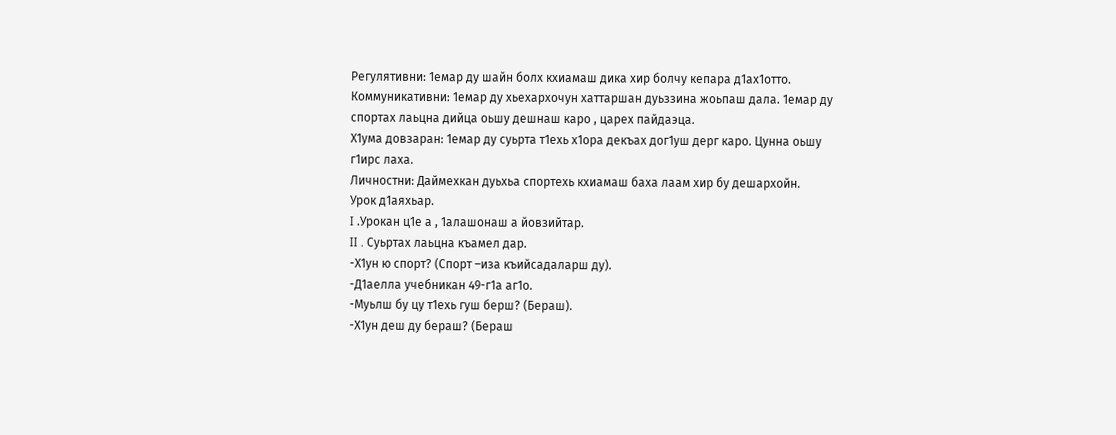Регулятивни: 1емар ду шайн болх кхиамаш дика хир болчу кепара д1ах1отто.
Коммуникативни: 1емар ду хьехархочун хаттаршан дуьззина жоьпаш дала. 1емар ду спортах лаьцна дийца оьшу дешнаш каро , царех пайдаэца.
Х1ума довзаран: 1емар ду суьрта т1ехь х1ора декъах дог1уш дерг каро. Цунна оьшу г1ирс лаха.
Личностни: Даймехкан дуьхьа спортехь кхиамаш баха лаам хир бу дешархойн.
Урок д1аяхьар.
I .Урокан ц1е а , 1алашонаш а йовзийтар.
II . Суьртах лаьцна къамел дар.
-Х1ун ю спорт? (Спорт –иза къийсадаларш ду).
-Д1аелла учебникан 49-г1а аг1о.
-Муьлш бу цу т1ехь гуш берш? (Бераш).
-Х1ун деш ду бераш? (Бераш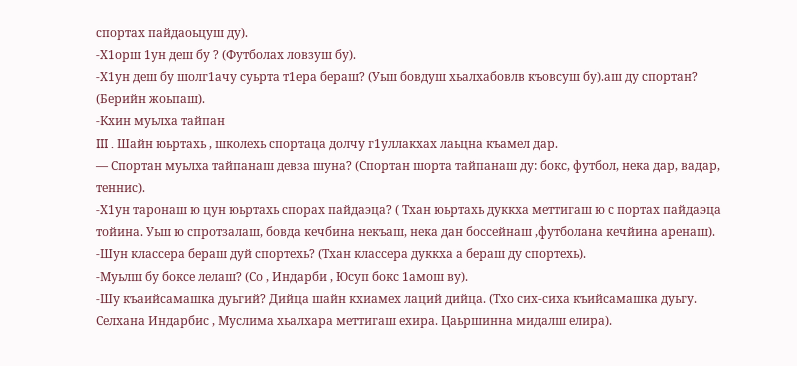спортах пайдаоьцуш ду).
-Х1орш 1ун деш бу ? (Футболах ловзуш бу).
-Х1ун деш бу шолг1ачу суьрта т1ера бераш? (Уьш бовдуш хьалхабовлв къовсуш бу).аш ду спортан? (Берийн жоьпаш).
-Кхин муьлха тайпан
III . Шайн юьртахь , школехь спортаца долчу г1уллакхах лаьцна къамел дар.
— Спортан муьлха тайпанаш девза шуна? (Спортан шорта тайпанаш ду: бокс, футбол, нека дар, вадар, теннис).
-Х1ун таронаш ю цун юьртахь спорах пайдаэца? ( Тхан юьртахь дуккха меттигаш ю с портах пайдаэца тойина. Уьш ю спротзалаш, бовда кечбина некъаш, нека дан боссейнаш ,футболана кечйина аренаш).
-Шун классера бераш дуй спортехь? (Тхан классера дуккха а бераш ду спортехь).
-Муьлш бу боксе лелаш? (Со , Индарби , Юсуп бокс 1амош ву).
-Шу къаийсамашка дуьгий? Дийца шайн кхиамех лаций дийца. (Тхо сих-сиха къийсамашка дуьгу. Селхана Индарбис , Муслима хьалхара меттигаш ехира. Цаьршинна мидалш елира).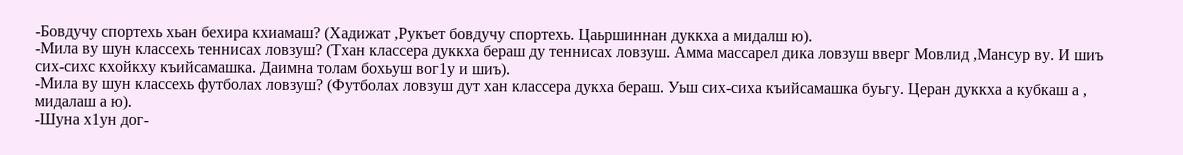-Бовдучу спортехь хьан бехира кхиамаш? (Хадижат ,Рукъет бовдучу спортехь. Цаьршиннан дуккха а мидалш ю).
-Мила ву шун классехь теннисах ловзуш? (Тхан классера дуккха бераш ду теннисах ловзуш. Амма массарел дика ловзуш вверг Мовлид ,Мансур ву. И шиъ сих-сихс кхойкху къийсамашка. Даимна толам бохьуш вог1у и шиъ).
-Мила ву шун классехь футболах ловзуш? (Футболах ловзуш дут хан классера дукха бераш. Уьш сих-сиха къийсамашка буьгу. Церан дуккха а кубкаш а , мидалаш а ю).
-Шуна х1ун дог-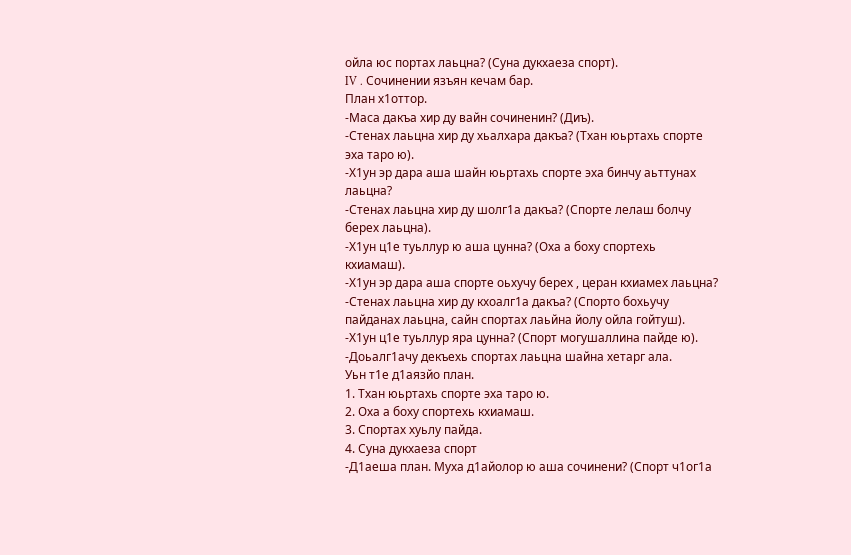ойла юс портах лаьцна? (Суна дукхаеза спорт).
IV . Сочинении язъян кечам бар.
План х1оттор.
-Маса дакъа хир ду вайн сочиненин? (Диъ).
-Стенах лаьцна хир ду хьалхара дакъа? (Тхан юьртахь спорте эха таро ю).
-Х1ун эр дара аша шайн юьртахь спорте эха бинчу аьттунах лаьцна?
-Стенах лаьцна хир ду шолг1а дакъа? (Спорте лелаш болчу берех лаьцна).
-Х1ун ц1е туьллур ю аша цунна? (Оха а боху спортехь кхиамаш).
-Х1ун эр дара аша спорте оьхучу берех , церан кхиамех лаьцна?
-Стенах лаьцна хир ду кхоалг1а дакъа? (Спорто бохьучу пайданах лаьцна, сайн спортах лаьйна йолу ойла гойтуш).
-Х1ун ц1е туьллур яра цунна? (Спорт могушаллина пайде ю).
-Доьалг1ачу декъехь спортах лаьцна шайна хетарг ала.
Уьн т1е д1аязйо план.
1. Тхан юьртахь спорте эха таро ю.
2. Оха а боху спортехь кхиамаш.
3. Спортах хуьлу пайда.
4. Суна дукхаеза спорт
-Д1аеша план. Муха д1айолор ю аша сочинени? (Спорт ч1ог1а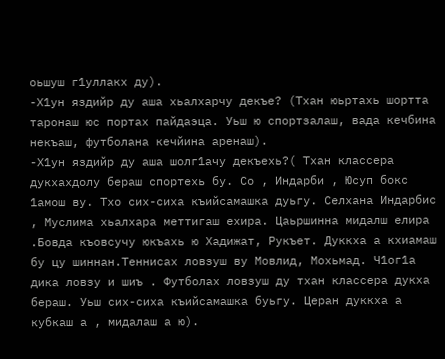оьшуш г1уллакх ду).
-Х1ун яздийр ду аша хьалхарчу декъе? (Тхан юьртахь шортта таронаш юс портах пайдаэца. Уьш ю спортзалаш, вада кечбина некъаш, футболана кечйина аренаш).
-Х1ун яздийр ду аша шолг1ачу декъехь?( Тхан классера дукхахдолу бераш спортехь бу. Со , Индарби , Юсуп бокс 1амош ву. Тхо сих-сиха къийсамашка дуьгу. Селхана Индарбис , Муслима хьалхара меттигаш ехира. Цаьршинна мидалш елира .Бовда къовсучу юкъахь ю Хадижат, Рукъет. Дуккха а кхиамаш бу цу шиннан.Теннисах ловзуш ву Мовлид, Мохьмад. Ч1ог1а дика ловзу и шиъ . Футболах ловзуш ду тхан классера дукха бераш. Уьш сих-сиха къийсамашка буьгу. Церан дуккха а кубкаш а , мидалаш а ю).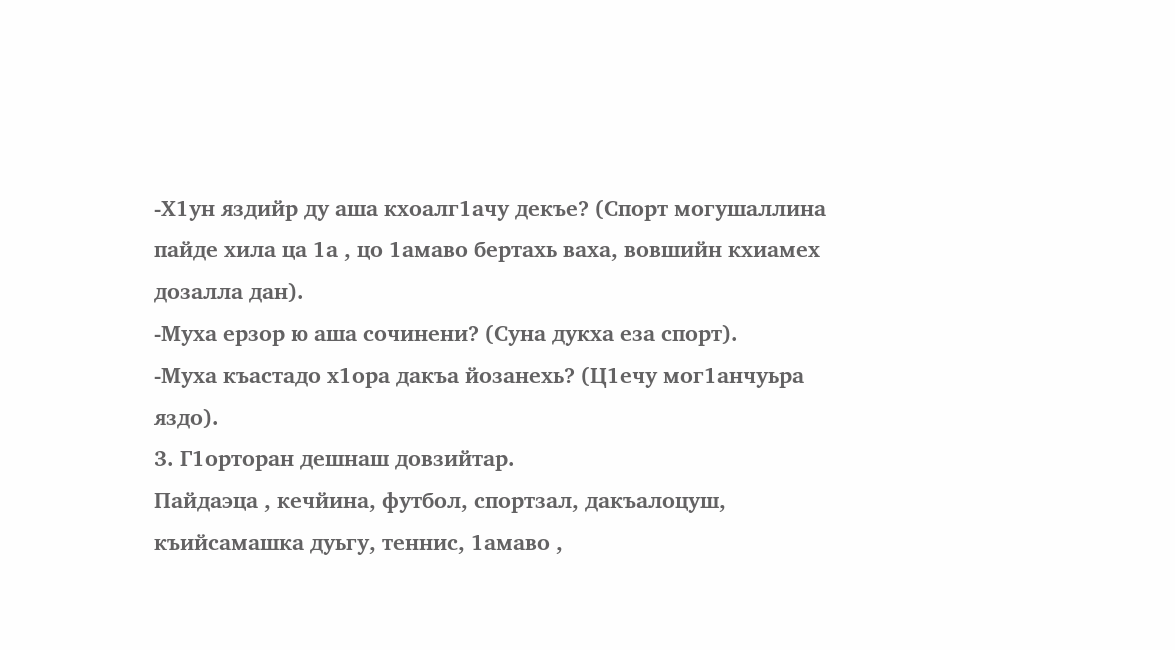-Х1ун яздийр ду аша кхоалг1ачу декъе? (Спорт могушаллина пайде хила ца 1а , цо 1амаво бертахь ваха, вовшийн кхиамех дозалла дан).
-Муха ерзор ю аша сочинени? (Суна дукха еза спорт).
-Муха къастадо х1ора дакъа йозанехь? (Ц1ечу мог1анчуьра яздо).
3. Г1орторан дешнаш довзийтар.
Пайдаэца , кечйина, футбол, спортзал, дакъалоцуш, къийсамашка дуьгу, теннис, 1амаво ,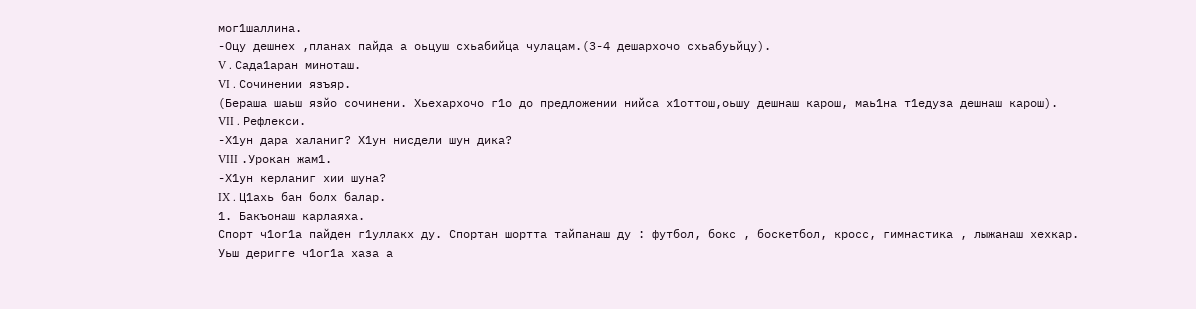мог1шаллина.
-Оцу дешнех ,планах пайда а оьцуш схьабийца чулацам.(3-4 дешархочо схьабуьйцу).
V . Сада1аран миноташ.
VI . Сочинении язъяр.
(Бераша шаьш язйо сочинени. Хьехархочо г1о до предложении нийса х1оттош,оьшу дешнаш карош, маь1на т1едуза дешнаш карош).
VII . Рефлекси.
-Х1ун дара халаниг? Х1ун нисдели шун дика?
VIII .Урокан жам1.
-Х1ун керланиг хии шуна?
IX . Ц1ахь бан болх балар.
1. Бакъонаш карлаяха.
Спорт ч1ог1а пайден г1уллакх ду. Спортан шортта тайпанаш ду : футбол, бокс , боскетбол, кросс, гимнастика , лыжанаш хехкар. Уьш деригге ч1ог1а хаза а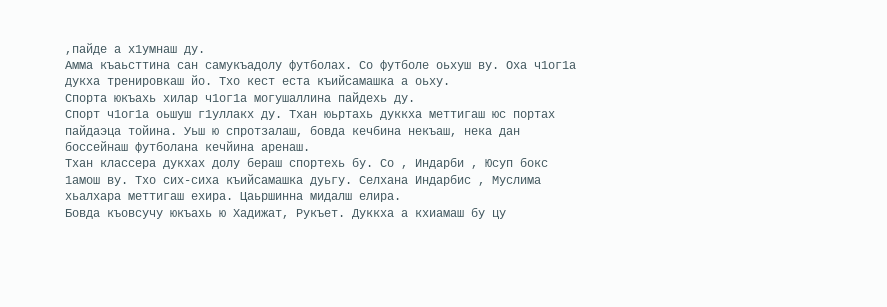,пайде а х1умнаш ду.
Амма къаьсттина сан самукъадолу футболах. Со футболе оьхуш ву. Оха ч1ог1а дукха тренировкаш йо. Тхо кест еста къийсамашка а оьху.
Спорта юкъахь хилар ч1ог1а могушаллина пайдехь ду.
Спорт ч1ог1а оьшуш г1уллакх ду. Тхан юьртахь дуккха меттигаш юс портах пайдаэца тойина. Уьш ю спротзалаш, бовда кечбина некъаш, нека дан боссейнаш футболана кечйина аренаш.
Тхан классера дукхах долу бераш спортехь бу. Со , Индарби , Юсуп бокс 1амош ву. Тхо сих-сиха къийсамашка дуьгу. Селхана Индарбис , Муслима хьалхара меттигаш ехира. Цаьршинна мидалш елира.
Бовда къовсучу юкъахь ю Хадижат, Рукъет. Дуккха а кхиамаш бу цу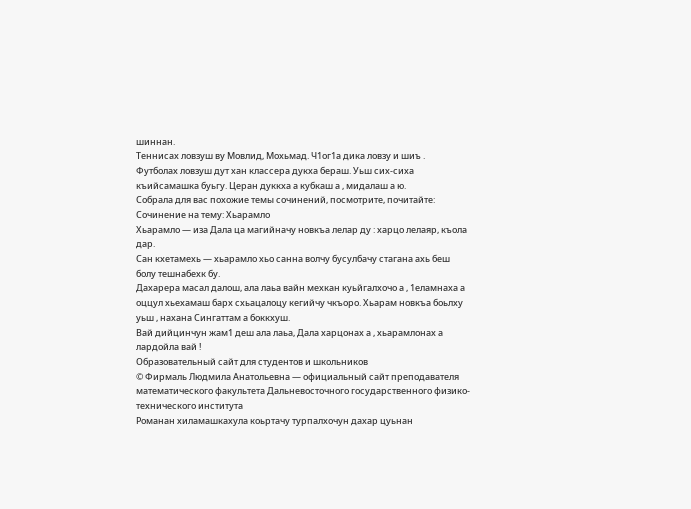шиннан.
Теннисах ловзуш ву Мовлид, Мохьмад. Ч1ог1а дика ловзу и шиъ .
Футболах ловзуш дут хан классера дукха бераш. Уьш сих-сиха къийсамашка буьгу. Церан дуккха а кубкаш а , мидалаш а ю.
Собрала для вас похожие темы сочинений, посмотрите, почитайте:
Сочинение на тему: Хьарамло
Хьарамло — иза Дала ца магийначу новкъа лелар ду : харцо лелаяр, къола дар.
Сан кхетамехь — хьарамло хьо санна волчу бусулбачу стагана ахь беш болу тешнабехк бу.
Дахарера масал далош, ала лаьа вайн мехкан куьйгалхочо а , 1еламнаха а оццул хьехамаш барх схьацалоцу кегийчу чкъоро. Хьарам новкъа боьлху уьш , нахана Сингаттам а боккхуш.
Вай дийцинчун жам1 деш ала лаьа, Дала харцонах а , хьарамлонах а лардойла вай !
Образовательный сайт для студентов и школьников
© Фирмаль Людмила Анатольевна — официальный сайт преподавателя математического факультета Дальневосточного государственного физико-технического института
Романан хиламашкахула коьртачу турпалхочун дахар цуьнан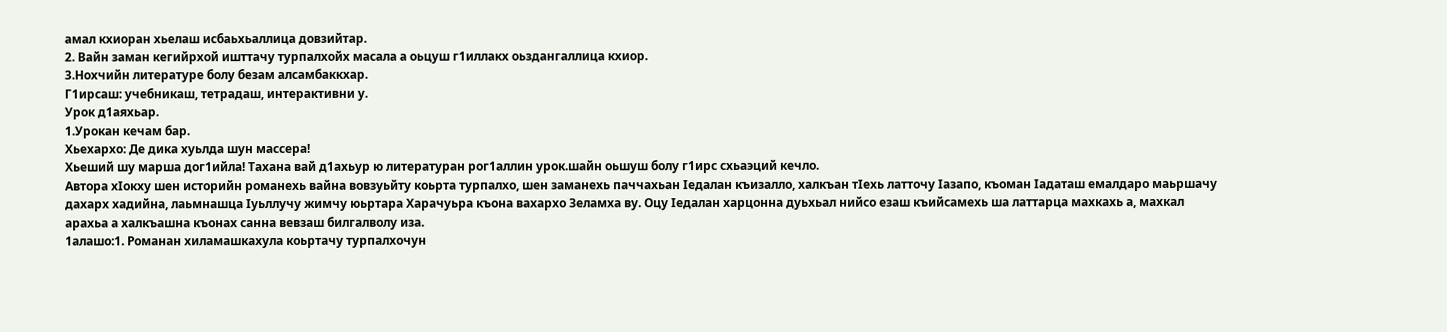амал кхиоран хьелаш исбаьхьаллица довзийтар.
2. Вайн заман кегийрхой ишттачу турпалхойх масала а оьцуш г1иллакх оьздангаллица кхиор.
3.Нохчийн литературе болу безам алсамбаккхар.
Г1ирсаш: учебникаш, тетрадаш, интерактивни у.
Урок д1аяхьар.
1.Урокан кечам бар.
Хьехархо: Де дика хуьлда шун массера!
Хьеший шу марша дог1ийла! Тахана вай д1ахьур ю литературан рог1аллин урок.шайн оьшуш болу г1ирс схьаэций кечло.
Автора хIокху шен историйн романехь вайна вовзуьйту коьрта турпалхо, шен заманехь паччахьан Iедалан къизалло, халкъан тIехь латточу Iазапо, къоман Iадаташ емалдаро маьршачу дахарх хадийна, лаьмнашца Iуьллучу жимчу юьртара Харачуьра къона вахархо Зеламха ву. Оцу Iедалан харцонна дуьхьал нийсо езаш къийсамехь ша латтарца махкахь а, махкал арахьа а халкъашна къонах санна вевзаш билгалволу иза.
1алашо:1. Романан хиламашкахула коьртачу турпалхочун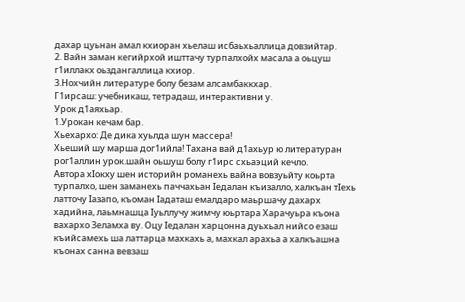дахар цуьнан амал кхиоран хьелаш исбаьхьаллица довзийтар.
2. Вайн заман кегийрхой ишттачу турпалхойх масала а оьцуш г1иллакх оьздангаллица кхиор.
3.Нохчийн литературе болу безам алсамбаккхар.
Г1ирсаш: учебникаш, тетрадаш, интерактивни у.
Урок д1аяхьар.
1.Урокан кечам бар.
Хьехархо: Де дика хуьлда шун массера!
Хьеший шу марша дог1ийла! Тахана вай д1ахьур ю литературан рог1аллин урок.шайн оьшуш болу г1ирс схьаэций кечло.
Автора хIокху шен историйн романехь вайна вовзуьйту коьрта турпалхо, шен заманехь паччахьан Iедалан къизалло, халкъан тIехь латточу Iазапо, къоман Iадаташ емалдаро маьршачу дахарх хадийна, лаьмнашца Iуьллучу жимчу юьртара Харачуьра къона вахархо Зеламха ву. Оцу Iедалан харцонна дуьхьал нийсо езаш къийсамехь ша латтарца махкахь а, махкал арахьа а халкъашна къонах санна вевзаш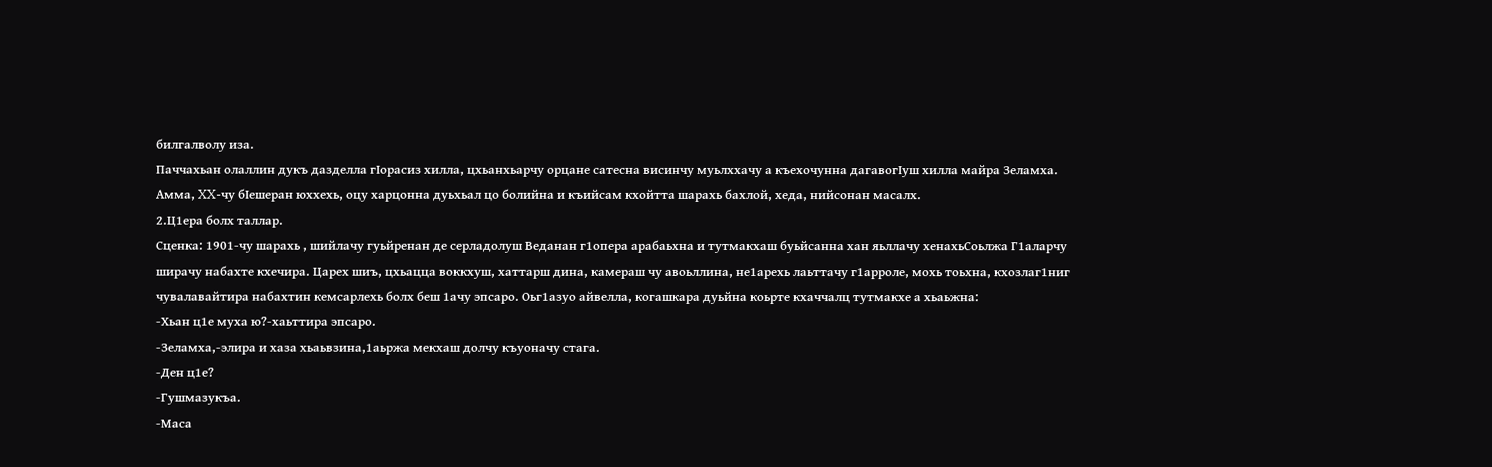билгалволу иза.
Паччахьан олаллин дукъ дазделла гIорасиз хилла, цхьанхьарчу орцане сатесна висинчу муьлххачу а къехочунна дагавогIуш хилла майра Зеламха. Амма, XX-чу бIешеран юххехь, оцу харцонна дуьхьал цо болийна и къийсам кхойтта шарахь бахлой, хеда, нийсонан масалх.
2.Ц1ера болх таллар.
Сценка: 1901-чу шарахь , шийлачу гуьйренан де серладолуш Веданан г1опера арабаьхна и тутмакхаш буьйсанна хан яьллачу хенахьСоьлжа Г1аларчу ширачу набахте кхечира. Царех шиъ, цхьацца воккхуш, хаттарш дина, камераш чу авоьллина, не1арехь лаьттачу г1арроле, мохь тоьхна, кхозлаг1ниг чувалавайтира набахтин кемсарлехь болх беш 1ачу эпсаро. Оьг1азуо айвелла, когашкара дуьйна коьрте кхаччалц тутмакхе а хьаьжна:
-Хьан ц1е муха ю?-хаьттира эпсаро.
-Зеламха,-элира и хаза хьаьвзина,1аьржа мекхаш долчу къуоначу стага.
-Ден ц1е?
-Гушмазукъа.
-Маса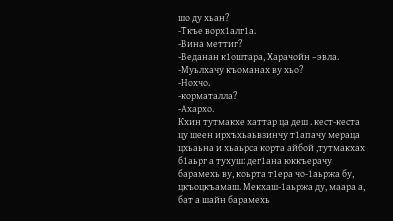шо ду хьан?
-Ткъе ворх1алг1а.
-Вина меттиг?
-Веданан к1оштара, Харачойн –эвла.
-Муьлхачу къоманах ву хьо?
-Нохчо.
-корматалла?
-Ахархо.
Кхин тутмакхе хаттар ца деш . кест-кеста цу шеен ирхъхьаьвзинчу т1апачу мераца цхьаьна и хьаьрса корта айбой ,тутмакхах б1аьрг а тухуш: дег1ана юккъерачу барамехь ву, коьрта т1ера чо-1аьржа бу, цкъоцкъамаш. Мекхаш-1аьржа ду, маара а, бат а шайн барамехь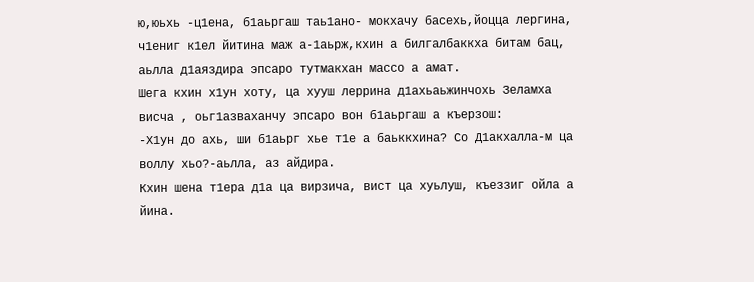ю,юьхь -ц1ена, б1аьргаш таь1ано- мокхачу басехь,йоцца лергина, ч1ениг к1ел йитина маж а-1аьрж,кхин а билгалбаккха битам бац, аьлла д1аяздира эпсаро тутмакхан массо а амат.
Шега кхин х1ун хоту, ца хууш леррина д1ахьаьжинчохь Зеламха висча , оьг1азваханчу эпсаро вон б1аьргаш а къерзош:
-Х1ун до ахь, ши б1аьрг хье т1е а баьккхина? Со Д1акхалла-м ца воллу хьо?-аьлла, аз айдира.
Кхин шена т1ера д1а ца вирзича, вист ца хуьлуш, къеззиг ойла а йина.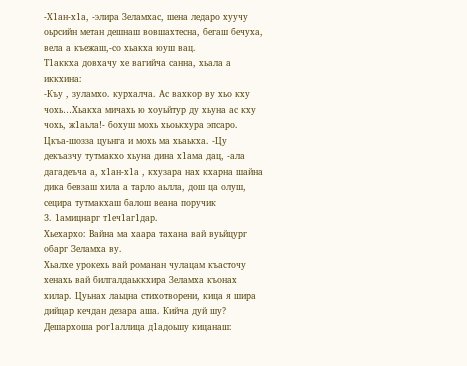-Х1ан-х1а, -элира Зеламхас, шена ледаро хуучу оьрсийн метан дешнаш вовшахтесна, бегаш бечуха, вела а къежаш,-со хьакха юуш вац.
Т1аккха довхачу хе вагийча санна, хьала а иккхина:
-Къу , зуламхо. курхалча. Ас вахкор ву хьо кху чохь…Хьакха мичахь ю хоуьйтур ду хьуна ас кху чохь, ж1аьла!- бохуш мохь хьоькхура эпсаро.
Цкъа-шозза цуьнга и мохь ма хьаькха. -Цу декъазчу тутмакхо хьуна дина х1ама дац, -ала дагадеъча а, х1ан-х1а , кхузара нах кхарна шайна дика бевзаш хила а тарло аьлла, дош ца олуш, сецира тутмакхаш балош веана поручик
3. 1амицнарг т1еч1аг1дар.
Хьехархо: Вайна ма хаара тахана вай вуьйцург обарг Зеламха ву.
Хьалхе урокехь вай романан чулацам къасточу хенахь вай билгалдаьккхира Зеламха къонах хилар. Цуьнах лаьцна стихотворени, кица я шира дийцар кечдан дезара аша. Кийча дуй шу?
Дешархоша рог1аллица д1адоьшу кицанаш: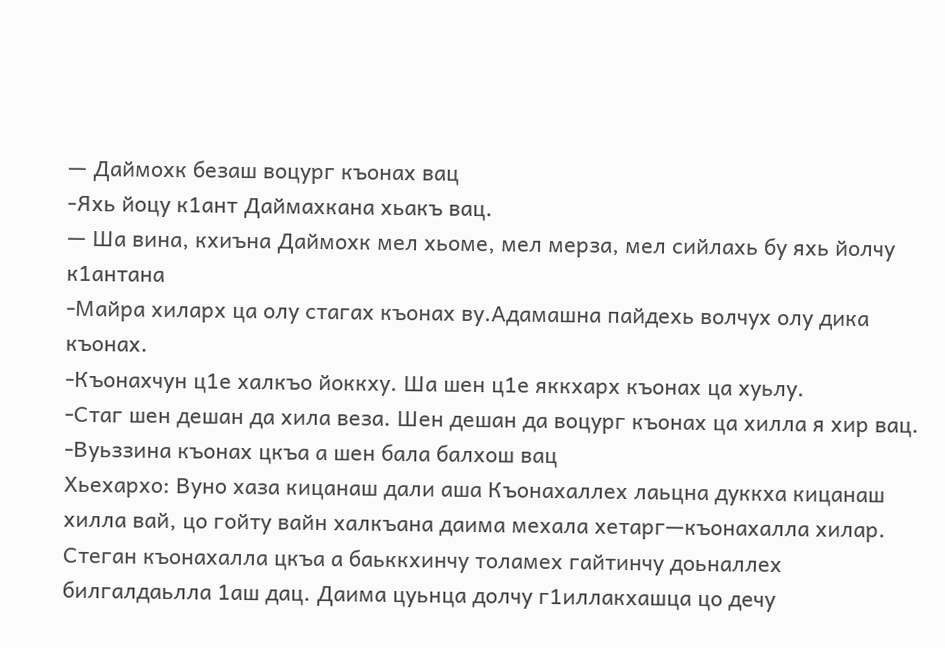— Даймохк безаш воцург къонах вац
-Яхь йоцу к1ант Даймахкана хьакъ вац.
— Ша вина, кхиъна Даймохк мел хьоме, мел мерза, мел сийлахь бу яхь йолчу к1антана
-Майра хиларх ца олу стагах къонах ву.Адамашна пайдехь волчух олу дика къонах.
-Къонахчун ц1е халкъо йоккху. Ша шен ц1е яккхарх къонах ца хуьлу.
-Стаг шен дешан да хила веза. Шен дешан да воцург къонах ца хилла я хир вац.
-Вуьззина къонах цкъа а шен бала балхош вац
Хьехархо: Вуно хаза кицанаш дали аша Къонахаллех лаьцна дуккха кицанаш хилла вай, цо гойту вайн халкъана даима мехала хетарг—къонахалла хилар. Стеган къонахалла цкъа а баьккхинчу толамех гайтинчу доьналлех билгалдаьлла 1аш дац. Даима цуьнца долчу г1иллакхашца цо дечу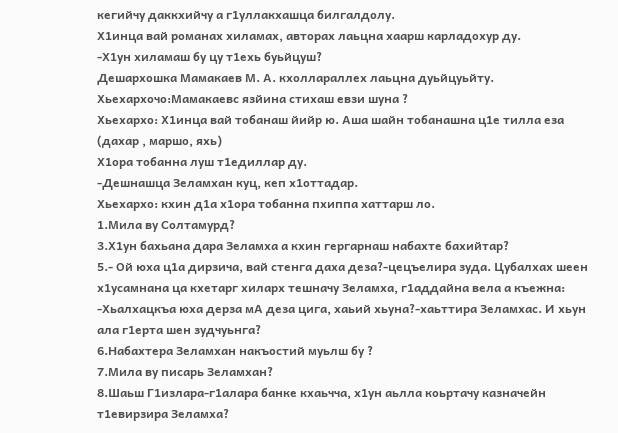кегийчу даккхийчу а г1уллакхашца билгалдолу.
Х1инца вай романах хиламах, авторах лаьцна хаарш карладохур ду.
-Х1ун хиламаш бу цу т1ехь буьйцуш?
Дешархошка Мамакаев М. А. кхоллараллех лаьцна дуьйцуьйту.
Хьехархочо:Мамакаевс язйина стихаш евзи шуна ?
Хьехархо: Х1инца вай тобанаш йийр ю. Аша шайн тобанашна ц1е тилла еза (дахар , маршо, яхь)
Х1ора тобанна луш т1едиллар ду.
-Дешнашца Зеламхан куц, кеп х1оттадар.
Хьехархо: кхин д1а х1ора тобанна пхиппа хаттарш ло.
1.Мила ву Солтамурд?
3.Х1ун бахьана дара Зеламха а кхин гергарнаш набахте бахийтар?
5.- Ой юха ц1а дирзича, вай стенга даха деза?-цецъелира зуда. Цубалхах шеен х1усамнана ца кхетарг хиларх тешначу Зеламха, г1аддайна вела а къежна:
-Хьалхацкъа юха дерза мА деза цига, хаьий хьуна?-хаьттира Зеламхас. И хьун ала г1ерта шен зудчуьнга?
6.Набахтера Зеламхан накъостий муьлш бу ?
7.Мила ву писарь Зеламхан?
8.Шаьш Г1излара-г1алара банке кхаьчча, х1ун аьлла коьртачу казначейн т1евирзира Зеламха?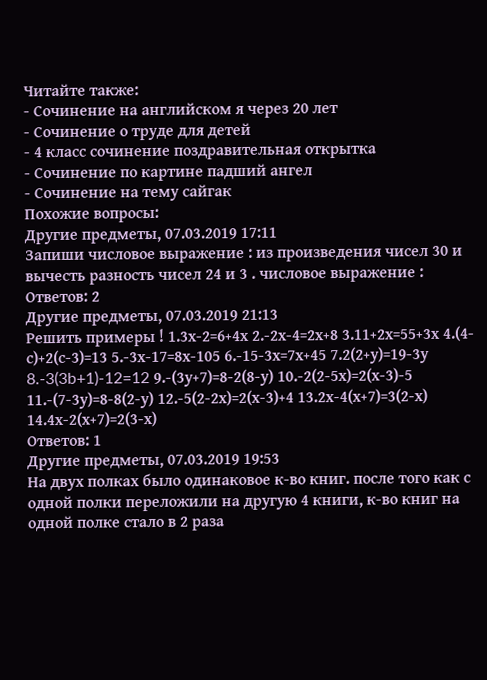Читайте также:
- Сочинение на английском я через 20 лет
- Сочинение о труде для детей
- 4 класс сочинение поздравительная открытка
- Сочинение по картине падший ангел
- Сочинение на тему сайгак
Похожие вопросы:
Другие предметы, 07.03.2019 17:11
Запиши числовое выражение : из произведения чисел 30 и вычесть разность чисел 24 и 3 . числовое выражение :
Ответов: 2
Другие предметы, 07.03.2019 21:13
Решить примеры ! 1.3х-2=6+4х 2.-2х-4=2х+8 3.11+2х=55+3х 4.(4-с)+2(с-3)=13 5.-3х-17=8х-105 6.-15-3х=7х+45 7.2(2+у)=19-3у 8.-3(3b+1)-12=12 9.-(3у+7)=8-2(8-у) 10.-2(2-5х)=2(х-3)-5 11.-(7-3у)=8-8(2-у) 12.-5(2-2х)=2(х-3)+4 13.2х-4(х+7)=3(2-х) 14.4х-2(х+7)=2(3-х)
Ответов: 1
Другие предметы, 07.03.2019 19:53
На двух полках было одинаковое к-во книг. после того как с одной полки переложили на другую 4 книги, к-во книг на одной полке стало в 2 раза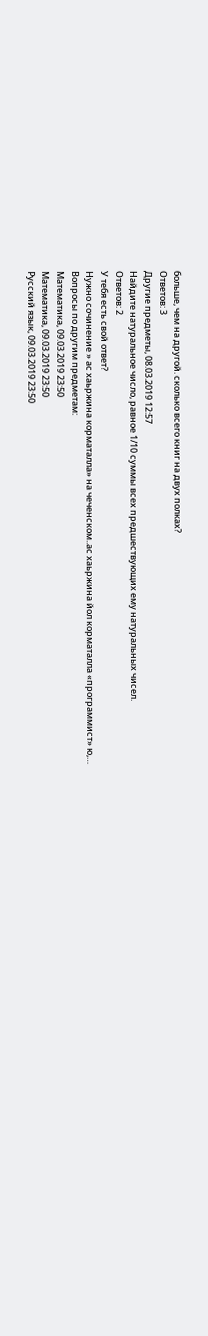больше, чем на другой. сколько всего книг на двух полках?
Ответов: 3
Другие предметы, 08.03.2019 12:57
Найдите натуральное число, равное 1/10 суммы всех предшествующих ему натуральных чисел.
Ответов: 2
У тебя есть свой ответ?
Нужно сочинение » ас хаьржина корматалла» на чеченском..ас хаьржина йол корматалла «программист» ю,…
Вопросы по другим предметам:
Математика, 09.03.2019 23:50
Математика, 09.03.2019 23:50
Русский язык, 09.03.2019 23:50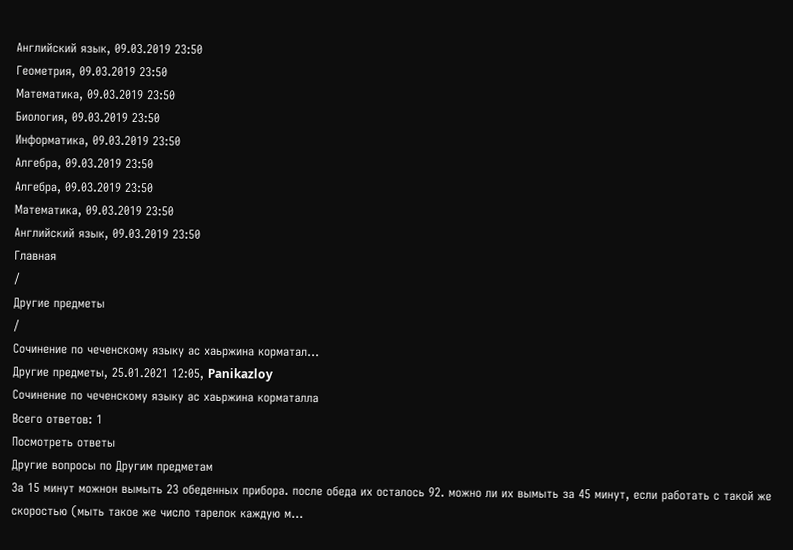Английский язык, 09.03.2019 23:50
Геометрия, 09.03.2019 23:50
Математика, 09.03.2019 23:50
Биология, 09.03.2019 23:50
Информатика, 09.03.2019 23:50
Алгебра, 09.03.2019 23:50
Алгебра, 09.03.2019 23:50
Математика, 09.03.2019 23:50
Английский язык, 09.03.2019 23:50
Главная
/
Другие предметы
/
Сочинение по чеченскому языку ас хаьржина корматал…
Другие предметы, 25.01.2021 12:05, Panikazloy
Сочинение по чеченскому языку ас хаьржина корматалла
Всего ответов: 1
Посмотреть ответы
Другие вопросы по Другим предметам
За 15 минут можнон вымыть 23 обеденных прибора. после обеда их осталось 92. можно ли их вымыть за 45 минут, если работать с такой же скоростью (мыть такое же число тарелок каждую м…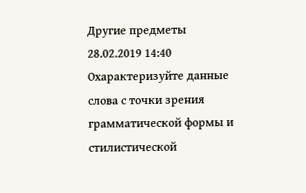Другие предметы
28.02.2019 14:40
Охарактеризуйте данные слова с точки зрения грамматической формы и стилистической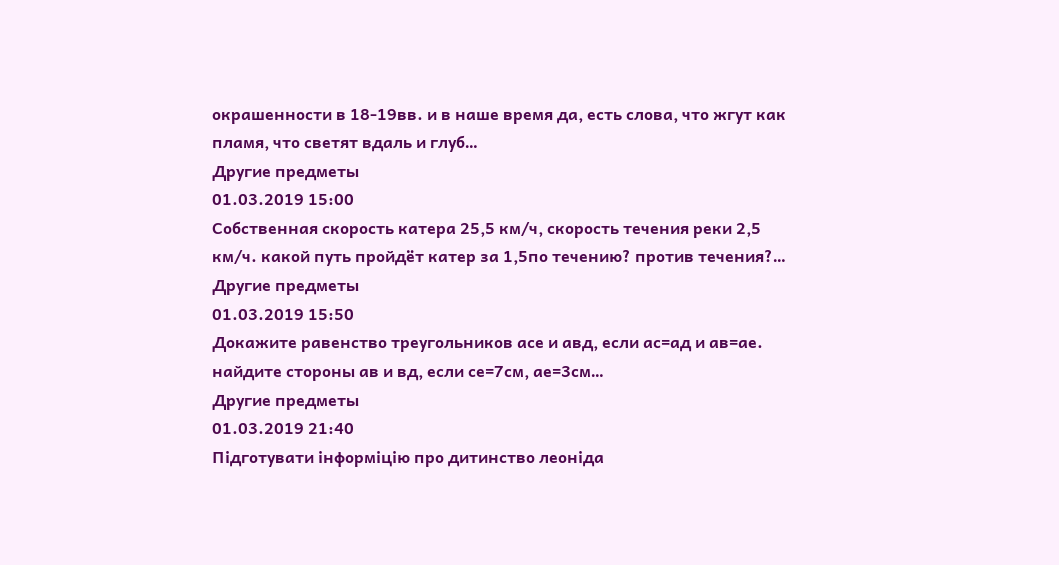окрашенности в 18-19вв. и в наше время да, есть слова, что жгут как пламя, что светят вдаль и глуб…
Другие предметы
01.03.2019 15:00
Собственная скорость катера 25,5 км/ч, скорость течения реки 2,5 км/ч. какой путь пройдёт катер за 1,5по течению? против течения?…
Другие предметы
01.03.2019 15:50
Докажите равенство треугольников асе и авд, если ас=ад и ав=ае. найдите стороны ав и вд, если се=7см, ае=3см…
Другие предметы
01.03.2019 21:40
Підготувати інформіцію про дитинство леоніда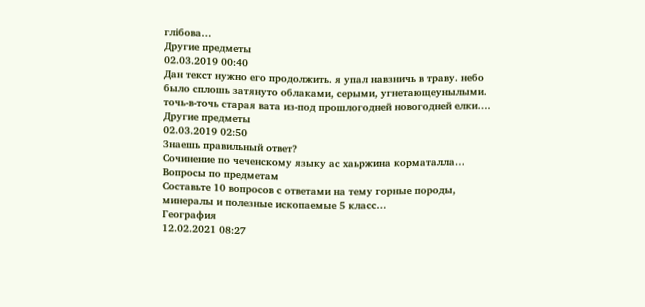глібова…
Другие предметы
02.03.2019 00:40
Дан текст нужно его продолжить. я упал навзничь в траву. небо было сплошь затянуто облаками, серыми, угнетающеунылыми. точь-в-точь старая вата из-под прошлогодней новогодней елки….
Другие предметы
02.03.2019 02:50
Знаешь правильный ответ?
Сочинение по чеченскому языку ас хаьржина корматалла…
Вопросы по предметам
Составьте 10 вопросов с ответами на тему горные породы, минералы и полезные ископаемые 5 класс…
География
12.02.2021 08:27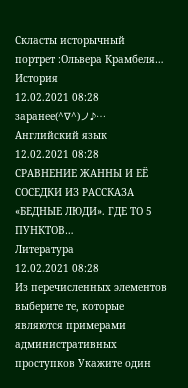Скласты исторычный портрет :Ольвера Крамбеля…
История
12.02.2021 08:28
заранее(^∇^)ノ♪…
Английский язык
12.02.2021 08:28
СРАВНЕНИЕ ЖАННЫ И ЕЁ СОСЕДКИ ИЗ РАССКАЗА «БЕДНЫЕ ЛЮДИ». ГДЕ ТО 5 ПУНКТОВ…
Литература
12.02.2021 08:28
Из перечисленных элементов выберите те, которые являются примерами административных проступков Укажите один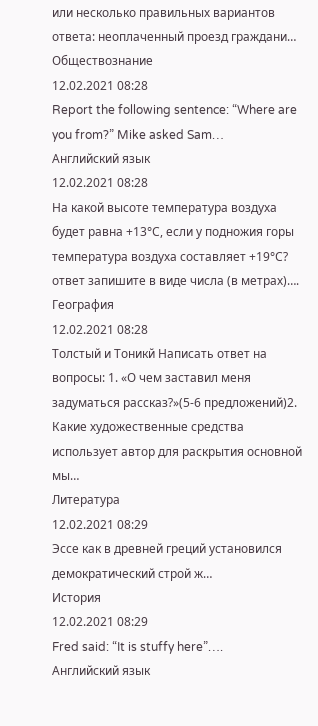или несколько правильных вариантов ответа: неоплаченный проезд граждани…
Обществознание
12.02.2021 08:28
Report the following sentence: “Where are you from?” Mike asked Sam…
Английский язык
12.02.2021 08:28
На какой высоте температура воздуха будет равна +13°С, если у подножия горы температура воздуха составляет +19°С? ответ запишите в виде числа (в метрах)….
География
12.02.2021 08:28
Толстый и Тоникй Написать ответ на вопросы: 1. «О чем заставил меня задуматься рассказ?»(5-6 предложений)2. Какие художественные средства использует автор для раскрытия основной мы…
Литература
12.02.2021 08:29
Эссе как в древней греций установился демократический строй ж…
История
12.02.2021 08:29
Fred said: “It is stuffy here”….
Английский язык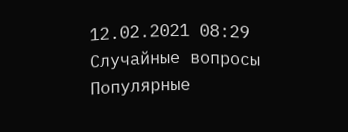12.02.2021 08:29
Случайные вопросы
Популярные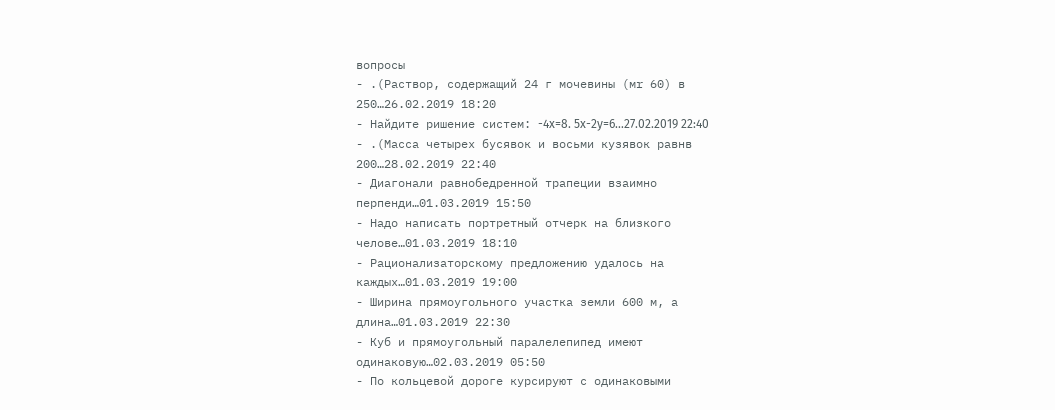вопросы
- .(Раствор, содержащий 24 г мочевины (мr 60) в 250…26.02.2019 18:20
- Найдите ришение систем: -4x=8. 5x-2y=6…27.02.2019 22:40
- .(Масса четырех бусявок и восьми кузявок равнв 200…28.02.2019 22:40
- Диагонали равнобедренной трапеции взаимно перпенди…01.03.2019 15:50
- Надо написать портретный отчерк на близкого челове…01.03.2019 18:10
- Рационализаторскому предложению удалось на каждых…01.03.2019 19:00
- Ширина прямоугольного участка земли 600 м, а длина…01.03.2019 22:30
- Куб и прямоугольный паралелепипед имеют одинаковую…02.03.2019 05:50
- По кольцевой дороге курсируют с одинаковыми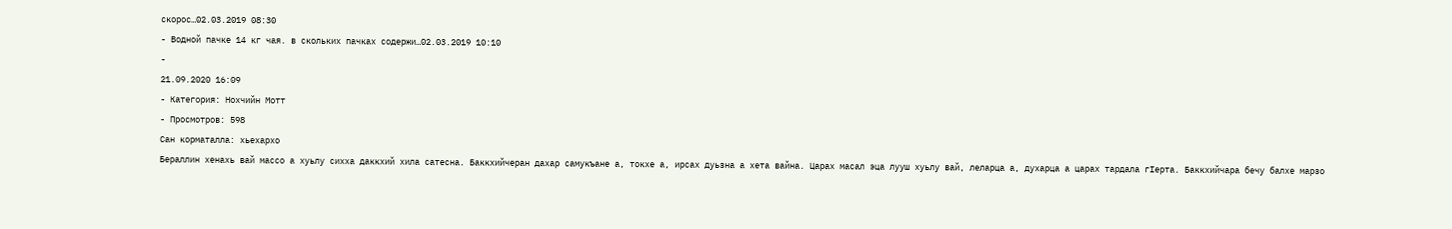скорос…02.03.2019 08:30
- Водной пачке 14 кг чая. в скольких пачках содержи…02.03.2019 10:10
-
21.09.2020 16:09
- Категория: Нохчийн Мотт
- Просмотров: 598
Сан корматалла: хьехархо
Бераллин хенахь вай массо а хуьлу сихха даккхий хила сатесна. Баккхийчеран дахар самукъане а, токхе а, ирсах дуьзна а хета вайна. Царах масал эца лууш хуьлу вай, леларца а, духарца а царах тардала гIерта. Баккхийчара бечу балхе марзо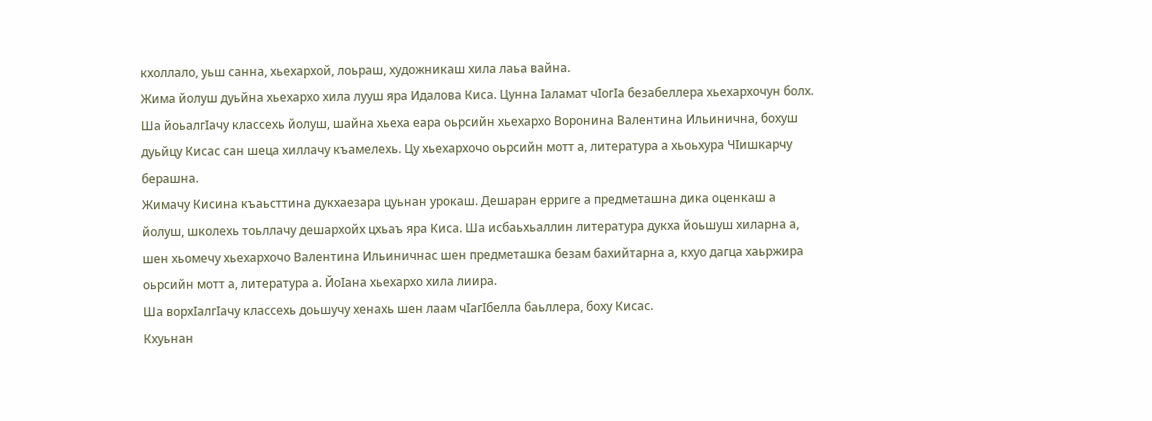кхоллало, уьш санна, хьехархой, лоьраш, художникаш хила лаьа вайна.
Жима йолуш дуьйна хьехархо хила лууш яра Идалова Киса. Цунна Iаламат чIогIа безабеллера хьехархочун болх. Ша йоьалгIачу классехь йолуш, шайна хьеха еара оьрсийн хьехархо Воронина Валентина Ильинична, бохуш дуьйцу Кисас сан шеца хиллачу къамелехь. Цу хьехархочо оьрсийн мотт а, литература а хьоьхура ЧIишкарчу берашна.
Жимачу Кисина къаьсттина дукхаезара цуьнан урокаш. Дешаран ерриге а предметашна дика оценкаш а йолуш, школехь тоьллачу дешархойх цхьаъ яра Киса. Ша исбаьхьаллин литература дукха йоьшуш хиларна а, шен хьомечу хьехархочо Валентина Ильиничнас шен предметашка безам бахийтарна а, кхуо дагца хаьржира оьрсийн мотт а, литература а. ЙоIана хьехархо хила лиира.
Ша ворхIалгIачу классехь доьшучу хенахь шен лаам чIагIбелла баьллера, боху Кисас.
Кхуьнан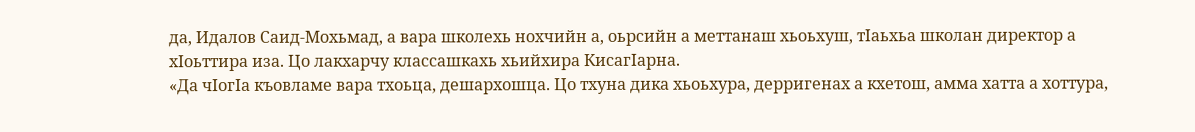да, Идалов Саид-Мохьмад, а вара школехь нохчийн а, оьрсийн а меттанаш хьоьхуш, тIаьхьа школан директор а хІоьттира иза. Цо лакхарчу классашкахь хьийхира КисагIарна.
«Да чIогIа къовламе вара тхоьца, дешархошца. Цо тхуна дика хьоьхура, дерригенах а кхетош, амма хатта а хоттура,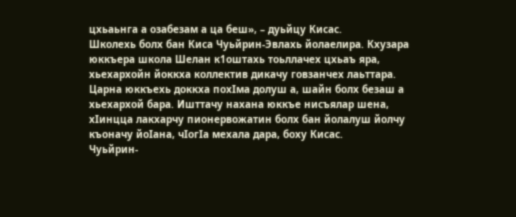цхьаьнга а озабезам а ца беш», – дуьйцу Кисас.
Школехь болх бан Киса Чуьйрин-Эвлахь йолаелира. Кхузара юккъера школа Шелан к1оштахь тоьллачех цхьаъ яра, хьехархойн йоккха коллектив дикачу говзанчех лаьттара.
Царна юккъехь доккха похIма долуш а, шайн болх безаш а хьехархой бара. Ишттачу нахана юккъе нисъялар шена, хIинцца лакхарчу пионервожатин болх бан йолалуш йолчу къоначу йоIана, чIогIа мехала дара, боху Кисас.
Чуьйрин-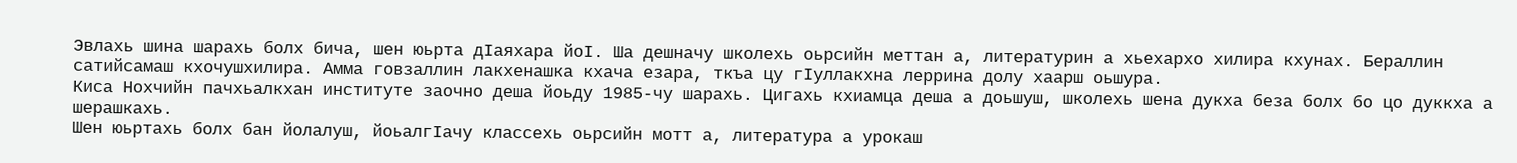Эвлахь шина шарахь болх бича, шен юьрта дIаяхара йоI. Ша дешначу школехь оьрсийн меттан а, литературин а хьехархо хилира кхунах. Бераллин сатийсамаш кхочушхилира. Амма говзаллин лакхенашка кхача езара, ткъа цу гIуллакхна леррина долу хаарш оьшура.
Киса Нохчийн пачхьалкхан институте заочно деша йоьду 1985-чу шарахь. Цигахь кхиамца деша а доьшуш, школехь шена дукха беза болх бо цо дуккха а шерашкахь.
Шен юьртахь болх бан йолалуш, йоьалгIачу классехь оьрсийн мотт а, литература а урокаш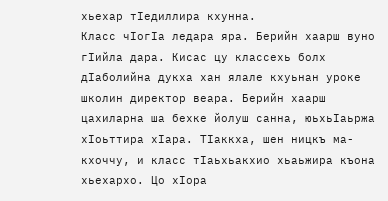хьехар тIедиллира кхунна.
Класс чIогIа ледара яра. Берийн хаарш вуно гIийла дара. Кисас цу классехь болх дIаболийна дукха хан ялале кхуьнан уроке школин директор веара. Берийн хаарш цахиларна ша бехке йолуш санна, юьхьIаьржа хIоьттира хIара. ТIаккха, шен ницкъ ма-кхоччу, и класс тIаьхьакхио хьаьжира къона хьехархо. Цо хIора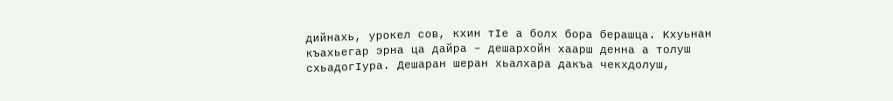дийнахь, урокел сов, кхин тIе а болх бора берашца. Кхуьнан къахьегар эрна ца дайра – дешархойн хаарш денна а толуш схьадогIура. Дешаран шеран хьалхара дакъа чекхдолуш,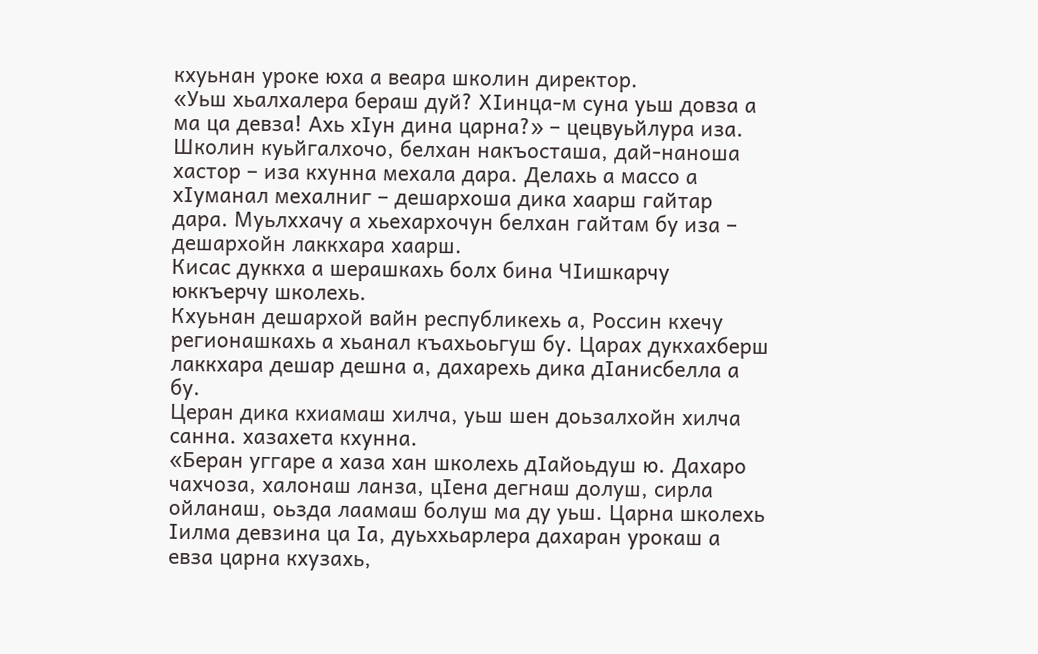кхуьнан уроке юха а веара школин директор.
«Уьш хьалхалера бераш дуй? ХIинца-м суна уьш довза а ма ца девза! Ахь хIун дина царна?» – цецвуьйлура иза.
Школин куьйгалхочо, белхан накъосташа, дай-наноша хастор – иза кхунна мехала дара. Делахь а массо а хIуманал мехалниг – дешархоша дика хаарш гайтар дара. Муьлххачу а хьехархочун белхан гайтам бу иза – дешархойн лаккхара хаарш.
Кисас дуккха а шерашкахь болх бина ЧIишкарчу юккъерчу школехь.
Кхуьнан дешархой вайн республикехь а, Россин кхечу регионашкахь а хьанал къахьоьгуш бу. Царах дукхахберш лаккхара дешар дешна а, дахарехь дика дIанисбелла а бу.
Церан дика кхиамаш хилча, уьш шен доьзалхойн хилча санна. хазахета кхунна.
«Беран уггаре а хаза хан школехь дIайоьдуш ю. Дахаро чахчоза, халонаш ланза, цIена дегнаш долуш, сирла ойланаш, оьзда лаамаш болуш ма ду уьш. Царна школехь Iилма девзина ца Iа, дуьххьарлера дахаран урокаш а евза царна кхузахь,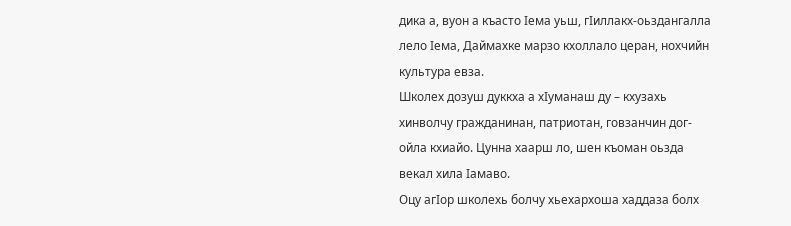дика а, вуон а къасто Iема уьш, гIиллакх-оьздангалла лело Iема, Даймахке марзо кхоллало церан, нохчийн культура евза.
Школех дозуш дуккха а хIуманаш ду – кхузахь хинволчу гражданинан, патриотан, говзанчин дог-ойла кхиайо. Цунна хаарш ло, шен къоман оьзда векал хила Iамаво.
Оцу агIор школехь болчу хьехархоша хаддаза болх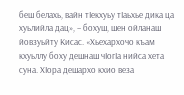беш белахь, вайн тIекхуьу тIаьхье дика ца хуьлийла дац», – бохуш, шен ойланаш йовзуьйту Кисас. «Хьехархочо къам кхуьллу боху дешнаш чIогIа нийса хета суна. ХIора дешархо кхио веза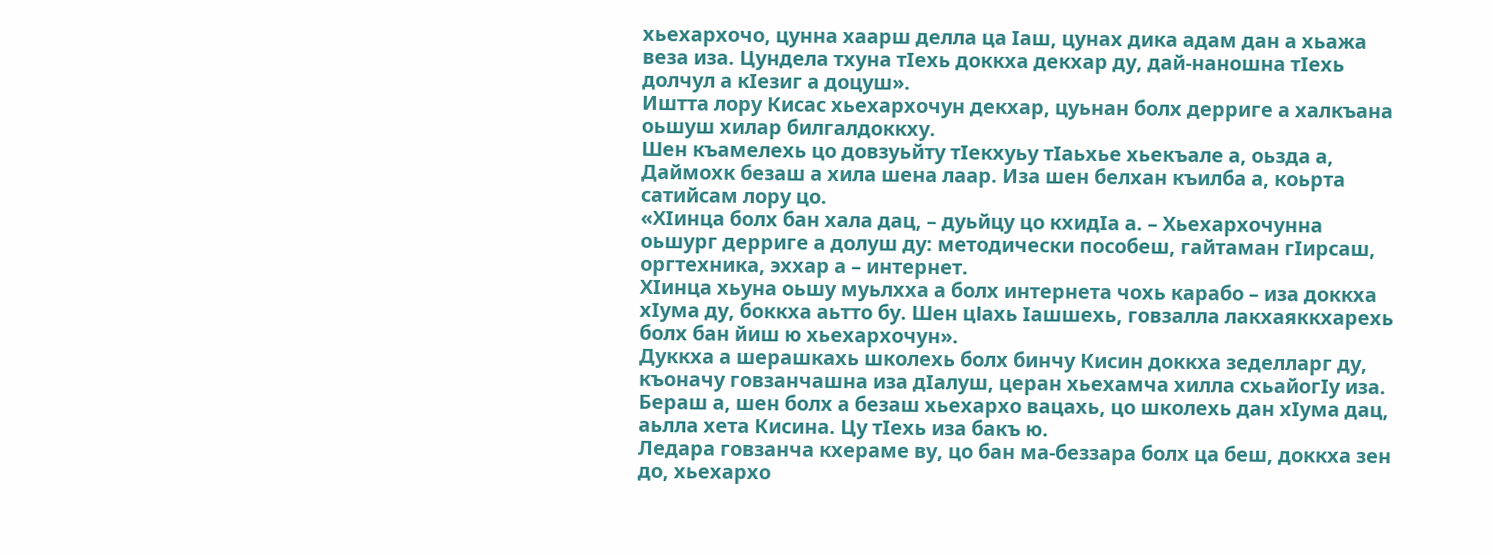хьехархочо, цунна хаарш делла ца Iаш, цунах дика адам дан а хьажа веза иза. Цундела тхуна тIехь доккха декхар ду, дай-наношна тIехь долчул а кIезиг а доцуш».
Иштта лору Кисас хьехархочун декхар, цуьнан болх дерриге а халкъана оьшуш хилар билгалдоккху.
Шен къамелехь цо довзуьйту тIекхуьу тIаьхье хьекъале а, оьзда а, Даймохк безаш а хила шена лаар. Иза шен белхан къилба а, коьрта сатийсам лору цо.
«ХIинца болх бан хала дац, – дуьйцу цо кхидIа а. – Хьехархочунна оьшург дерриге а долуш ду: методически пособеш, гайтаман гIирсаш, оргтехника, эххар а – интернет.
ХIинца хьуна оьшу муьлхха а болх интернета чохь карабо – иза доккха хIума ду, боккха аьтто бу. Шен цІахь Iашшехь, говзалла лакхаяккхарехь болх бан йиш ю хьехархочун».
Дуккха а шерашкахь школехь болх бинчу Кисин доккха зеделларг ду, къоначу говзанчашна иза дIалуш, церан хьехамча хилла схьайогIу иза.
Бераш а, шен болх а безаш хьехархо вацахь, цо школехь дан хIума дац, аьлла хета Кисина. Цу тIехь иза бакъ ю.
Ледара говзанча кхераме ву, цо бан ма-беззара болх ца беш, доккха зен до, хьехархо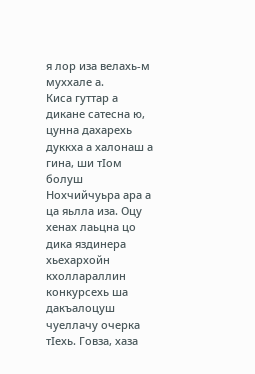я лор иза велахь-м муххале а.
Киса гуттар а дикане сатесна ю, цунна дахарехь дуккха а халонаш а гина, ши тIом болуш Нохчийчуьра ара а ца яьлла иза. Оцу хенах лаьцна цо дика яздинера хьехархойн кхоллараллин конкурсехь ша дакъалоцуш чуеллачу очерка тIехь. Говза, хаза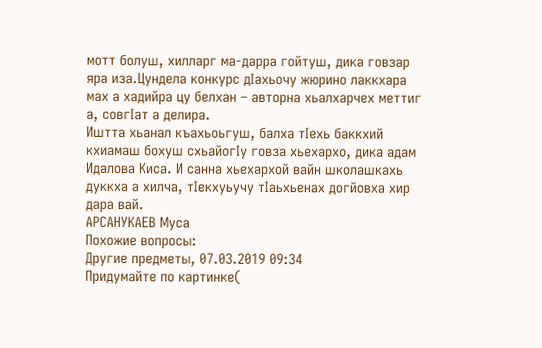мотт болуш, хилларг ма-дарра гойтуш, дика говзар яра иза.Цундела конкурс дIахьочу жюрино лаккхара мах а хадийра цу белхан – авторна хьалхарчех меттиг а, совгIат а делира.
Иштта хьанал къахьоьгуш, балха тIехь баккхий кхиамаш бохуш схьайогIу говза хьехархо, дика адам Идалова Киса. И санна хьехархой вайн школашкахь дуккха а хилча, тIекхуьучу тIаьхьенах догйовха хир дара вай.
АРСАНУКАЕВ Муса
Похожие вопросы:
Другие предметы, 07.03.2019 09:34
Придумайте по картинке(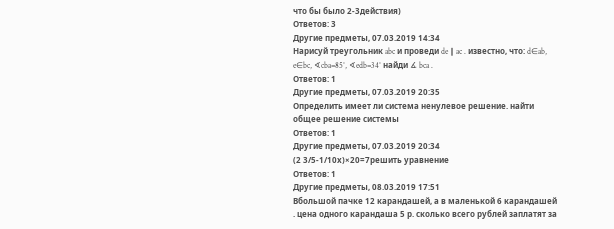что бы было 2-3действия)
Ответов: 3
Другие предметы, 07.03.2019 14:34
Нарисуй треугольник abc и проведи de ∥ ac . известно, что: d∈ab, e∈bc, ∢cba=85°, ∢edb=34° найди ∡ bca .
Ответов: 1
Другие предметы, 07.03.2019 20:35
Определить имеет ли система ненулевое решение. найти общее решение системы
Ответов: 1
Другие предметы, 07.03.2019 20:34
(2 3/5-1/10х)×20=7решить уравнение
Ответов: 1
Другие предметы, 08.03.2019 17:51
Вбольшой пачке 12 карандашей, а в маленькой 6 карандашей . цена одного карандаша 5 р. сколько всего рублей заплатят за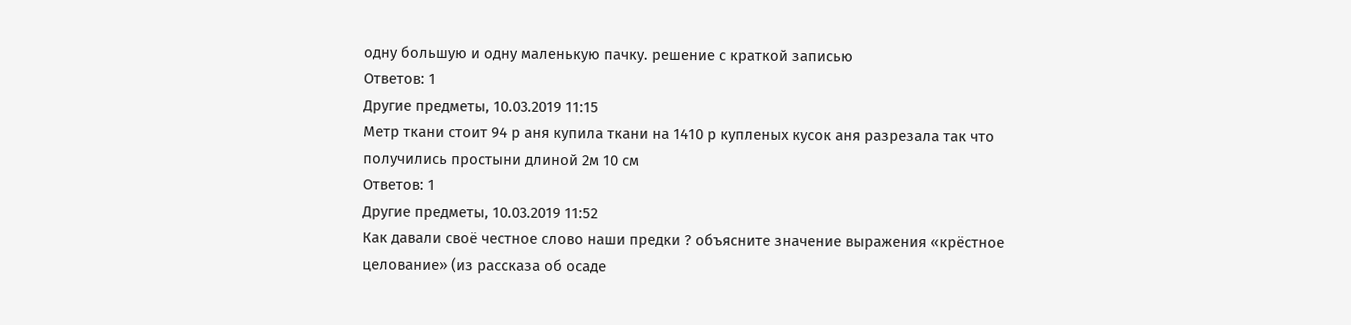одну большую и одну маленькую пачку. решение с краткой записью
Ответов: 1
Другие предметы, 10.03.2019 11:15
Метр ткани стоит 94 р аня купила ткани на 1410 р купленых кусок аня разрезала так что получились простыни длиной 2м 10 см
Ответов: 1
Другие предметы, 10.03.2019 11:52
Как давали своё честное слово наши предки ? объясните значение выражения «крёстное целование» (из рассказа об осаде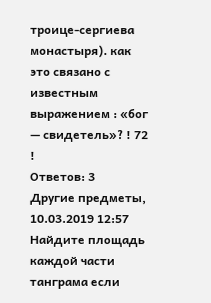троице-сергиева монастыря). как это связано с известным выражением : «бог — свидетель»? ! 72 !
Ответов: 3
Другие предметы, 10.03.2019 12:57
Найдите площадь каждой части танграма если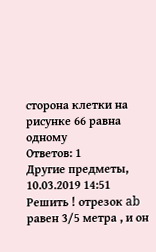сторона клетки на рисунке 66 равна одному
Ответов: 1
Другие предметы, 10.03.2019 14:51
Решить ! отрезок ab равен 3/5 метра , и он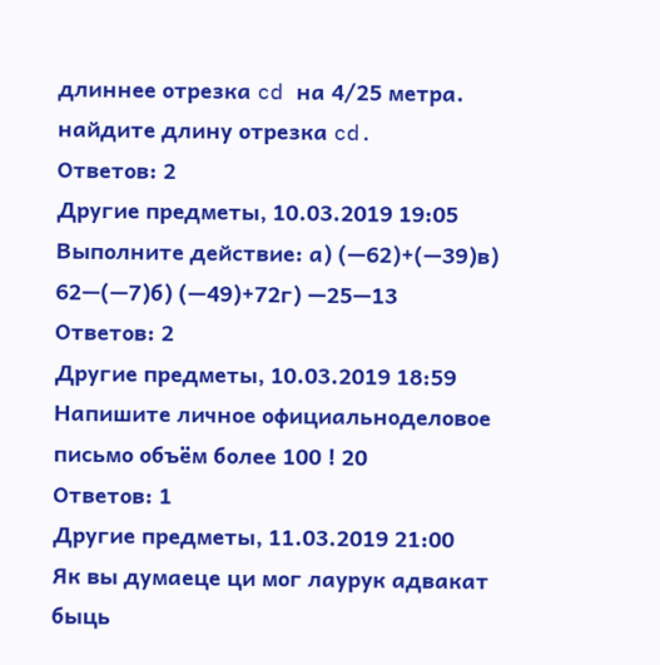длиннее отрезка cd на 4/25 метра. найдите длину отрезка cd.
Ответов: 2
Другие предметы, 10.03.2019 19:05
Выполните действие: а) (—62)+(—39)в) 62—(—7)б) (—49)+72г) —25—13
Ответов: 2
Другие предметы, 10.03.2019 18:59
Напишите личное официальноделовое письмо объём более 100 ! 20
Ответов: 1
Другие предметы, 11.03.2019 21:00
Як вы думаеце ци мог лаурук адвакат быць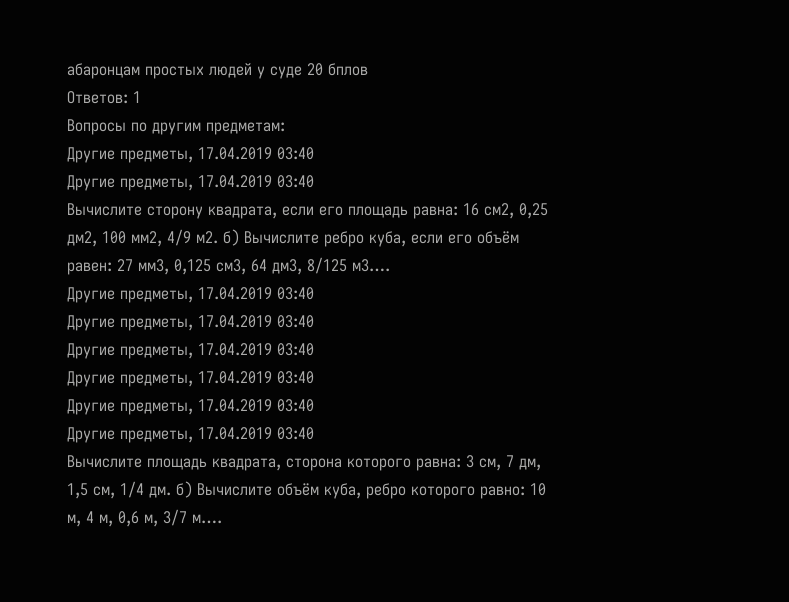абаронцам простых людей у суде 20 бплов
Ответов: 1
Вопросы по другим предметам:
Другие предметы, 17.04.2019 03:40
Другие предметы, 17.04.2019 03:40
Вычислите сторону квадрата, если его площадь равна: 16 см2, 0,25 дм2, 100 мм2, 4/9 м2. б) Вычислите ребро куба, если его объём равен: 27 мм3, 0,125 см3, 64 дм3, 8/125 м3….
Другие предметы, 17.04.2019 03:40
Другие предметы, 17.04.2019 03:40
Другие предметы, 17.04.2019 03:40
Другие предметы, 17.04.2019 03:40
Другие предметы, 17.04.2019 03:40
Другие предметы, 17.04.2019 03:40
Вычислите площадь квадрата, сторона которого равна: 3 см, 7 дм, 1,5 см, 1/4 дм. б) Вычислите объём куба, ребро которого равно: 10 м, 4 м, 0,6 м, 3/7 м….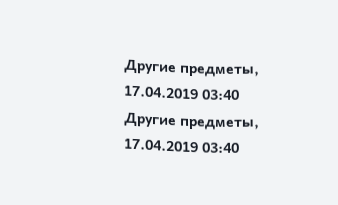Другие предметы, 17.04.2019 03:40
Другие предметы, 17.04.2019 03:40